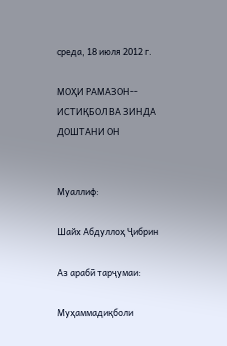среда, 18 июля 2012 г.

МОҲИ РАМАЗОН-- ИСТИҚБОЛ ВА ЗИНДА ДОШТАНИ ОН


Муаллиф:

Шайх Абдуллоҳ Ҷибрин

Аз арабӣ тарҷумаи:

Муҳаммадиқболи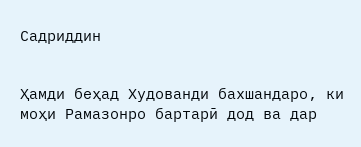Садриддин


Ҳамди беҳад Худованди бахшандаро, ки моҳи Рамазонро бартарӣ дод ва дар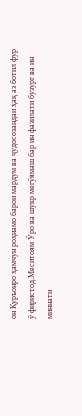он Қуръонро ҳамчун роҳнамо барои мардум ва ҷудосозандаи ҳақ аз ботил фур
ӯ фиристод.Меситоям Ӯро ва шукр мегӯямаш бар ин фазилати бузург ва ин миннати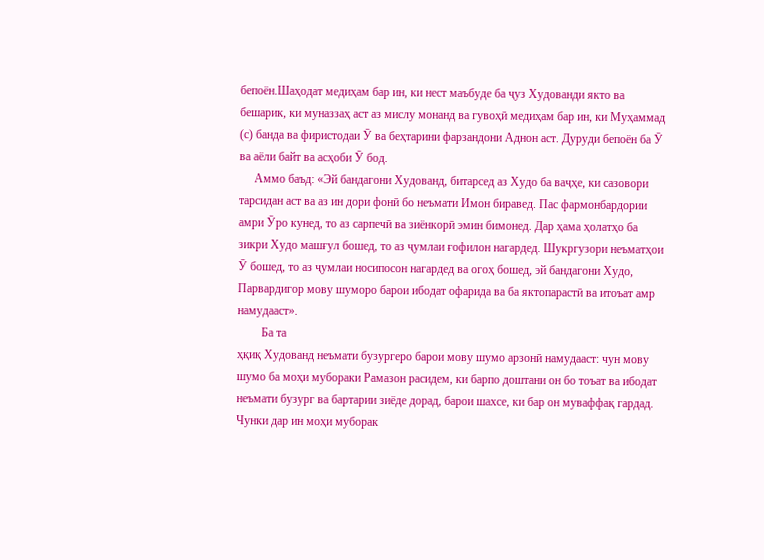бепоён.Шаҳодат медиҳам бар ин, ки нест маъбуде ба ҷуз Худованди якто ва бешарик, ки муназзаҳ аст аз мислу монанд ва гувоҳӣ медиҳам бар ин, ки Муҳаммад (с) банда ва фиристодаи Ӯ ва беҳтарини фарзандони Аднон аст. Дуруди бепоён ба Ӯ ва аёли байт ва асҳоби Ӯ бод.
     Аммо баъд: «Эй бандагони Худованд, битарсед аз Худо ба ваҷҳе, ки сазовори тарсидан аст ва аз ин дори фонӣ бо неъмати Имон биравед. Пас фармонбардории амри Ӯро кунед, то аз сарпечӣ ва зиёнкорӣ эмин бимонед. Дар ҳама ҳолатҳо ба зикри Худо машғул бошед, то аз ҷумлаи ғофилон нагардед. Шукргузори неъматҳои Ӯ бошед, то аз ҷумлаи носипосон нагардед ва огоҳ бошед, эй бандагони Худо, Парвардигор мову шуморо барои ибодат офарида ва ба яктопарастӣ ва итоъат амр намудааст».
        Ба та
ҳқиқ Худованд неъмати бузургеро барои мову шумо арзонӣ намудааст: чун мову шумо ба моҳи мубораки Рамазон расидем, ки барпо доштани он бо тоъат ва ибодат неъмати бузург ва бартарии зиёде дорад, барои шахсе, ки бар он муваффақ гардад. Чунки дар ин моҳи муборак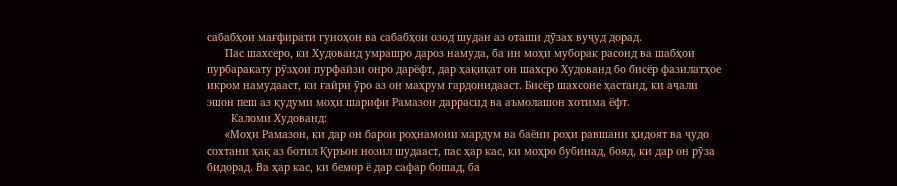сабабҳои мағфирати гуноҳон ва сабабҳои озод шудан аз оташи дӯзах вуҷуд дорад.
      Пас шахсеро, ки Худованд умрашро дароз намуда, ба ин моҳи муборак расонд ва шабҳои пурбаракату рӯзҳои пурфайзи онро дарёфт, дар ҳақиқат он шахсро Худованд бо бисёр фазилатҳое икром намудааст, ки ғайри ӯро аз он маҳрум гардонидааст. Бисёр шахсоне ҳастанд, ки аҷали эшон пеш аз қудуми моҳи шарифи Рамазон даррасид ва аъмолашон хотима ёфт.
        Каломи Худованд:
      «Моҳи Рамазон, ки дар он барои роҳнамоии мардум ва баёни роҳи равшани ҳидоят ва ҷудо сохтани ҳақ аз ботил Қуръон нозил шудааст, пас ҳар кас, ки моҳро бубинад, бояд, ки дар он рӯза бидорад. Ва ҳар кас, ки бемор ё дар сафар бошад, ба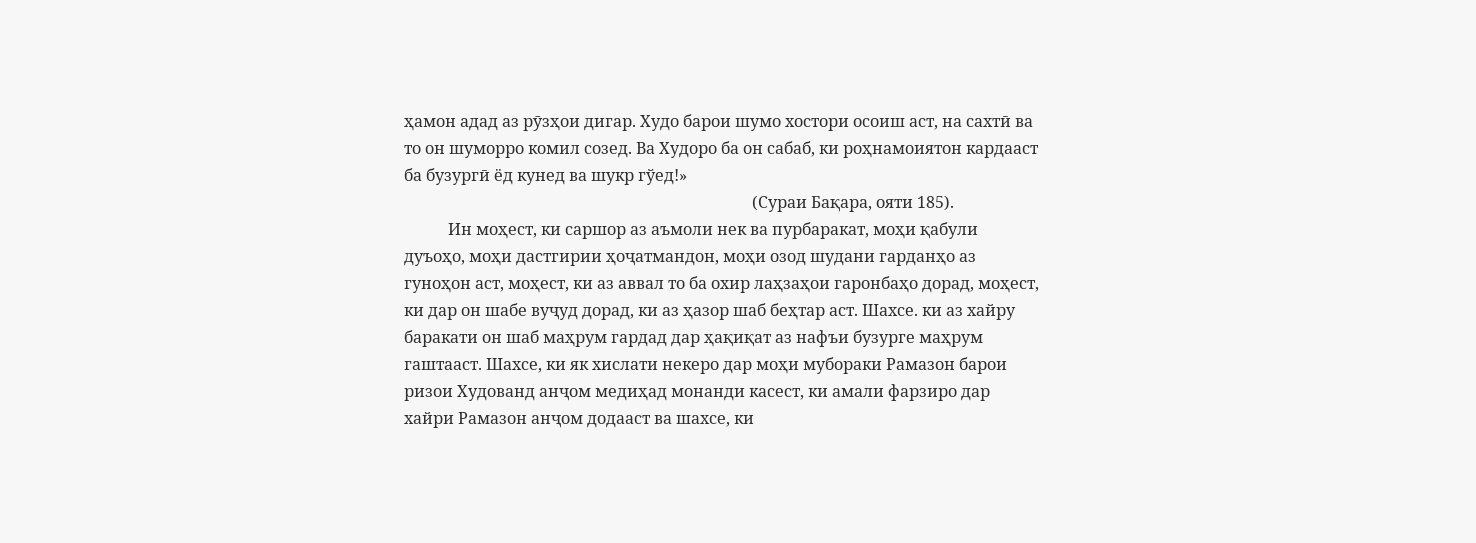ҳамон адад аз рӯзҳои дигар. Худо барои шумо хостори осоиш аст, на сахтӣ ва то он шуморро комил созед. Ва Худоро ба он сабаб, ки роҳнамоиятон кардааст ба бузургӣ ёд кунед ва шукр гўед!»
                                                                                       (Сураи Бақара, ояти 185).
           Ин моҳест, ки саршор аз аъмоли нек ва пурбаракат, моҳи қабули дуъоҳо, моҳи дастгирии ҳоҷатмандон, моҳи озод шудани гарданҳо аз гуноҳон аст, моҳест, ки аз аввал то ба охир лаҳзаҳои гаронбаҳо дорад, моҳест, ки дар он шабе вуҷуд дорад, ки аз ҳазор шаб беҳтар аст. Шахсе. ки аз хайру баракати он шаб маҳрум гардад дар ҳақиқат аз нафъи бузурге маҳрум гаштааст. Шахсе, ки як хислати некеро дар моҳи мубораки Рамазон барои ризои Худованд анҷом медиҳад монанди касест, ки амали фарзиро дар хайри Рамазон анҷом додааст ва шахсе, ки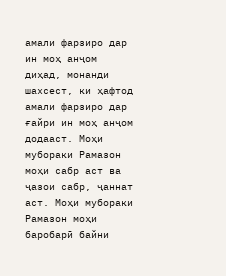амали фарзиро дар ин моҳ анҷом диҳад, монанди шахсест, ки ҳафтод амали фарзиро дар ғайри ин моҳ анҷом додааст. Моҳи мубораки Рамазон моҳи сабр аст ва ҷазои сабр, ҷаннат аст. Моҳи мубораки Рамазон моҳи баробарӣ байни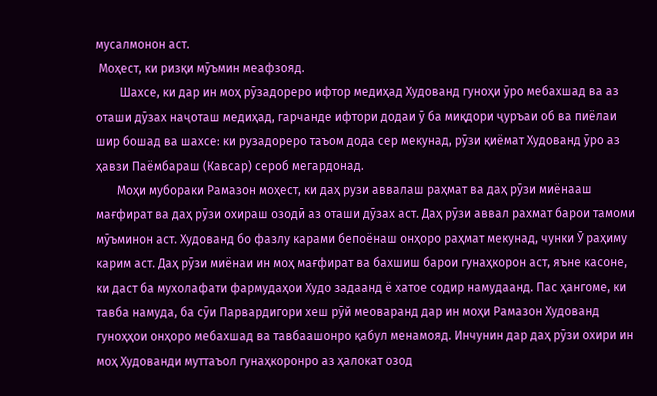мусалмонон аст.
 Моҳест, ки ризқи мӯъмин меафзояд.
        Шахсе, ки дар ин моҳ рӯзадореро ифтор медиҳад Худованд гуноҳи ӯро мебахшад ва аз оташи дӯзах наҷоташ медиҳад, гарчанде ифтори додаи ӯ ба миқдори ҷуръаи об ва пиёлаи шир бошад ва шахсе: ки рузадореро таъом дода сер мекунад, рӯзи қиёмат Худованд ӯро аз ҳавзи Паёмбараш (Кавсар) сероб мегардонад.
       Моҳи мубораки Рамазон моҳест, ки даҳ рузи аввалаш раҳмат ва даҳ рӯзи миёнааш мағфират ва даҳ рӯзи охираш озодӣ аз оташи дӯзах аст. Даҳ рӯзи аввал рахмат барои тамоми мӯъминон аст. Худованд бо фазлу карами бепоёнаш онҳоро раҳмат мекунад, чунки Ӯ раҳиму карим аст. Даҳ рӯзи миёнаи ин моҳ мағфират ва бахшиш барои гунаҳкорон аст, яъне касоне, ки даст ба мухолафати фармудаҳои Худо задаанд ё хатое содир намудаанд. Пас ҳангоме, ки тавба намуда, ба сӯи Парвардигори хеш рӯй меоваранд дар ин моҳи Рамазон Худованд гуноҳҳои онҳоро мебахшад ва тавбаашонро қабул менамояд. Инчунин дар даҳ рӯзи охири ин моҳ Худованди муттаъол гунаҳкоронро аз ҳалокат озод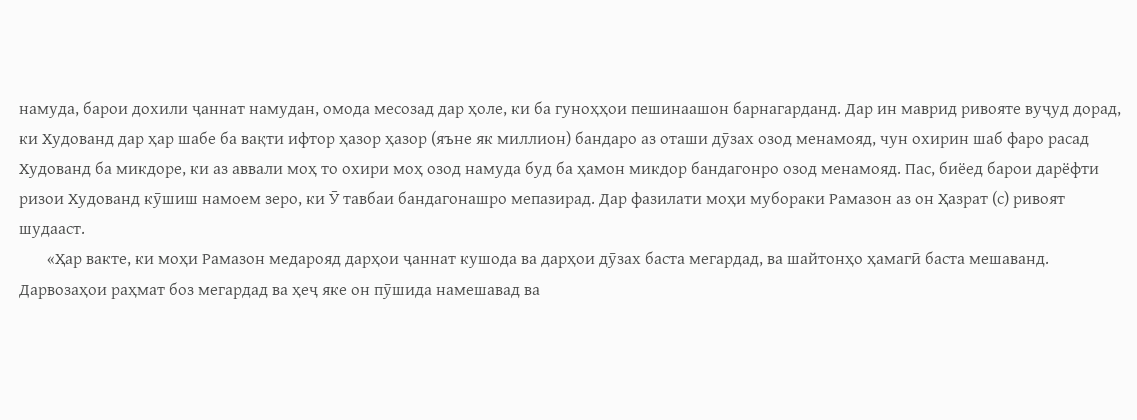намуда, барои дохили ҷаннат намудан, омода месозад дар ҳоле, ки ба гуноҳҳои пешинаашон барнагарданд. Дар ин маврид ривояте вуҷуд дорад, ки Худованд дар ҳар шабе ба вақти ифтор ҳазор ҳазор (яъне як миллион) бандаро аз оташи дӯзах озод менамояд, чун охирин шаб фаро расад Худованд ба микдоре, ки аз аввали моҳ то охири моҳ озод намуда буд ба ҳамон микдор бандагонро озод менамояд. Пас, биёед барои дарёфти ризои Худованд кӯшиш намоем зеро, ки Ӯ тавбаи бандагонашро мепазирад. Дар фазилати моҳи мубораки Рамазон аз он Ҳазрат (с) ривоят шудааст.
       «Ҳар вакте, ки моҳи Рамазон медарояд дарҳои ҷаннат кушода ва дарҳои дӯзах баста мегардад, ва шайтонҳо ҳамагӣ баста мешаванд. Дарвозаҳои раҳмат боз мегардад ва ҳеҷ яке он пӯшида намешавад ва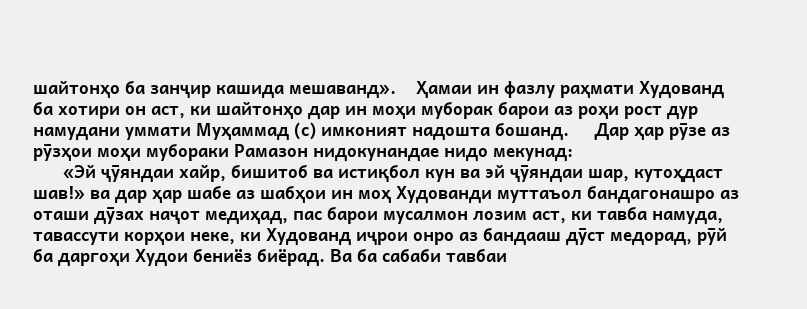шайтонҳо ба занҷир кашида мешаванд».    Ҳамаи ин фазлу раҳмати Худованд ба хотири он аст, ки шайтонҳо дар ин моҳи муборак барои аз роҳи рост дур намудани уммати Муҳаммад (с) имконият надошта бошанд.     Дар ҳар рӯзе аз рӯзҳои моҳи мубораки Рамазон нидокунандае нидо мекунад:
      «Эй ҷӯяндаи хайр, бишитоб ва истиқбол кун ва эй ҷӯяндаи шар, кутоҳдаст шав!» ва дар ҳар шабе аз шабҳои ин моҳ Худованди муттаъол бандагонашро аз оташи дӯзах наҷот медиҳад, пас барои мусалмон лозим аст, ки тавба намуда, тавассути корҳои неке, ки Худованд иҷрои онро аз бандааш дӯст медорад, рӯй ба даргоҳи Худои бениёз биёрад. Ва ба сабаби тавбаи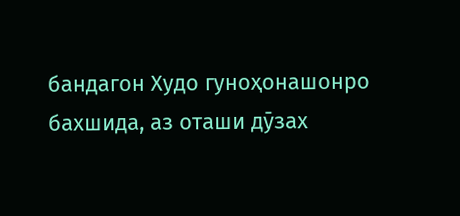бандагон Худо гуноҳонашонро бахшида, аз оташи дӯзах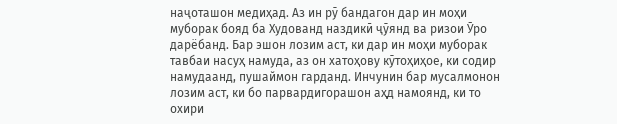наҷоташон медиҳад. Аз ин рӯ бандагон дар ин моҳи муборак бояд ба Худованд наздикӣ ҷӯянд ва ризои Ӯро дарёбанд. Бар эшон лозим аст, ки дар ин моҳи муборак тавбаи насуҳ намуда, аз он хатоҳову кӯтоҳиҳое, ки содир намудаанд, пушаймон гарданд. Инчунин бар мусалмонон лозим аст, ки бо парвардигорашон аҳд намоянд, ки то охири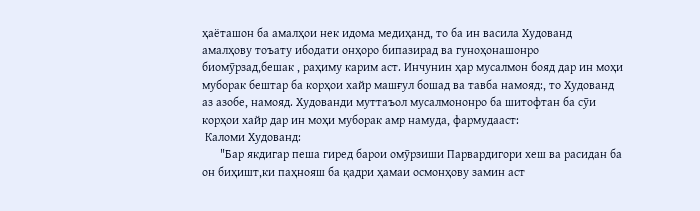ҳаёташон ба амалҳои нек идома медиҳанд, то ба ин васила Худованд амалҳову тоъату ибодати онҳоро бипазирад ва гуноҳонашонро биомӯрзад,бешак , раҳиму карим аст. Инчунин ҳар мусалмон бояд дар ин моҳи муборак бештар ба корҳои хайр машғул бошад ва тавба намояд:, то Худованд аз азобе, намояд. Худованди муттаъол мусалмононро ба шитофтан ба сӯи корҳои хайр дар ин моҳи муборак амр намуда, фармудааст:
 Каломи Худованд:
      "Бар якдигар пеша гиред барои омӯрзиши Парвардигори хеш ва расидан ба он биҳишт,ки паҳнояш ба қадри ҳамаи осмонҳову замин аст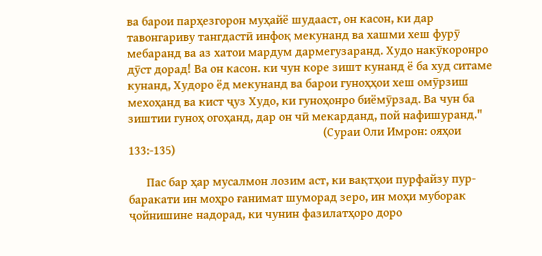ва барои парҳезгорон муҳайё шудааст, он касон, ки дар тавонгариву тангдастӣ инфоқ мекунанд ва хашми хеш фурӯ мебаранд ва аз хатои мардум дармегузаранд. Худо накӯкоронро дӯст дорад! Ва он касон. ки чун коре зишт кунанд ё ба худ ситаме кунанд, Худоро ёд мекунанд ва барои гуноҳҳои хеш омӯрзиш мехоҳанд ва кист ҷуз Худо, ки гуноҳонро биёмӯрзад. Ва чун ба зиштии гуноҳ огоҳанд, дар он чӣ мекарданд, пой нафишуранд."
                                                                 (Сураи Оли Имрон: ояҳои 133:-135)

      Пас бар ҳар мусалмон лозим аст, ки вақтҳои пурфайзу пур-баракати ин моҳро ғанимат шуморад зеро, ин моҳи муборак ҷойнишине надорад, ки чунин фазилатҳоро доро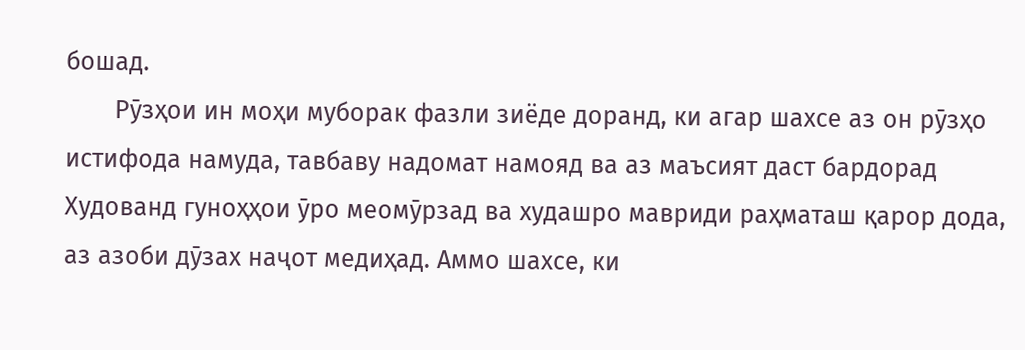бошад.
       Рӯзҳои ин моҳи муборак фазли зиёде доранд, ки агар шахсе аз он рӯзҳо истифода намуда, тавбаву надомат намояд ва аз маъсият даст бардорад Худованд гуноҳҳои ӯро меомӯрзад ва худашро мавриди раҳматаш қарор дода, аз азоби дӯзах наҷот медиҳад. Аммо шахсе, ки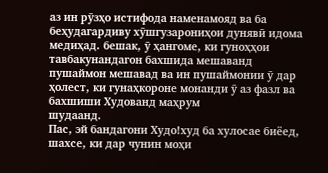аз ин рӯзҳо истифода наменамояд ва ба беҳудагардиву хӯшгузарониҳои дунявӣ идома медиҳад. бешак, ӯ ҳангоме, ки гуноҳҳои тавбакунандагон бахшида мешаванд пушаймон мешавад ва ин пушаймонии ӯ дар ҳолест, ки гунаҳкороне монанди ӯ аз фазл ва бахшиши Худованд маҳрум
шудаанд.
Пас, эй бандагони Худо!худ ба хулосае биёед, шахсе, ки дар чунин моҳи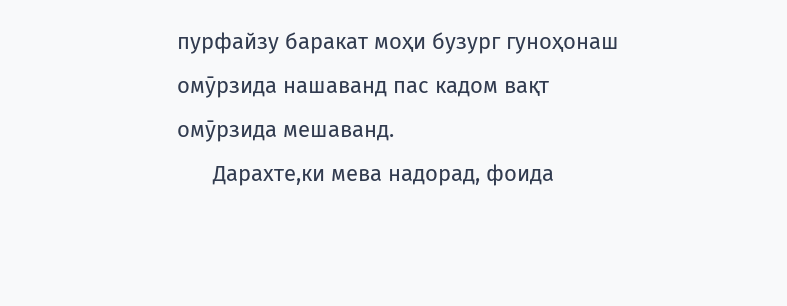пурфайзу баракат моҳи бузург гуноҳонаш омӯрзида нашаванд пас кадом вақт омӯрзида мешаванд.
      Дарахте,ки мева надорад, фоида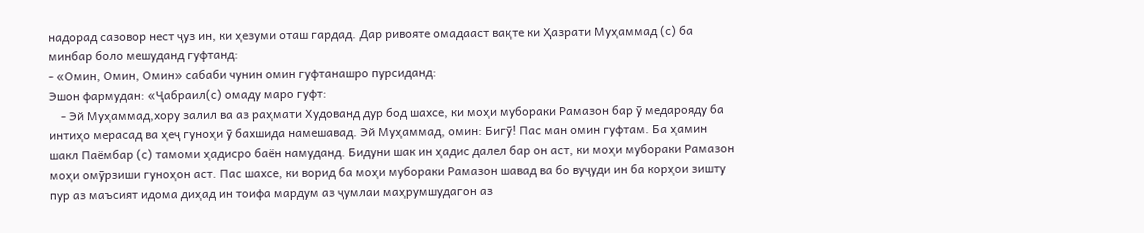надорад сазовор нест ҷуз ин, ки ҳезуми оташ гардад. Дар ривояте омадааст вақте ки Ҳазрати Муҳаммад (с) ба минбар боло мешуданд гуфтанд:
- «Омин, Омин, Омин» сабаби чунин омин гуфтанашро пурсиданд:
Эшон фармудан: «Ҷабраил(с) омаду маро гуфт:
    - Эй Муҳаммад,хору залил ва аз раҳмати Худованд дур бод шахсе, ки моҳи мубораки Рамазон бар ӯ медарояду ба интиҳо мерасад ва ҳеҷ гуноҳи ӯ бахшида намешавад. Эй Муҳаммад, омин: Бигӯ! Пас ман омин гуфтам. Ба ҳамин шакл Паёмбар (с) тамоми ҳадисро баён намуданд. Бидуни шак ин ҳадис далел бар он аст, ки моҳи мубораки Рамазон моҳи омӯрзиши гуноҳон аст. Пас шахсе, ки ворид ба моҳи мубораки Рамазон шавад ва бо вуҷуди ин ба корҳои зишту пур аз маъсият идома диҳад ин тоифа мардум аз ҷумлаи маҳрумшудагон аз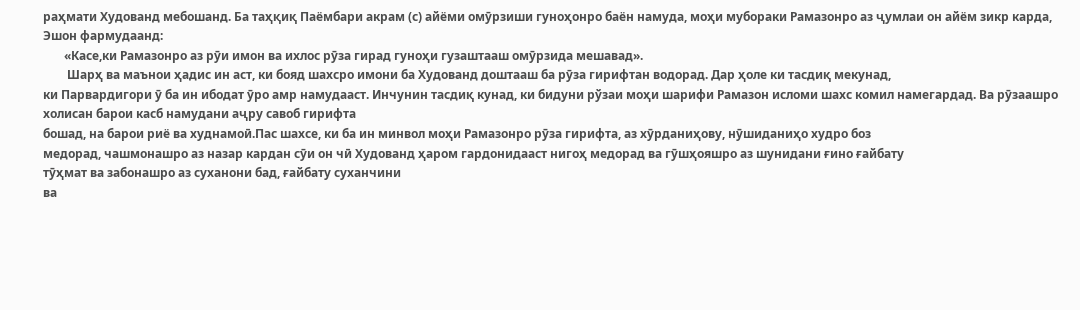раҳмати Худованд мебошанд. Ба таҳқиқ Паёмбари акрам (с) айёми омӯрзиши гуноҳонро баён намуда, моҳи мубораки Рамазонро аз ҷумлаи он айём зикр карда,
Эшон фармудаанд:
       «Касе,ки Рамазонро аз рӯи имон ва ихлос рӯза гирад гуноҳи гузаштааш омӯрзида мешавад».
        Шарҳ ва маънои ҳадис ин аст, ки бояд шахсро имони ба Худованд доштааш ба рӯза гирифтан водорад. Дар ҳоле ки тасдиқ мекунад,
ки Парвардигори ӯ ба ин ибодат ӯро амр намудааст. Инчунин тасдиқ кунад, ки бидуни рўзаи моҳи шарифи Рамазон исломи шахс комил намегардад. Ва рӯзаашро холисан барои касб намудани аҷру савоб гирифта
бошад, на барои риё ва худнамоӣ.Пас шахсе, ки ба ин минвол моҳи Рамазонро рӯза гирифта, аз хӯрданиҳову, нӯшиданиҳо худро боз
медорад, чашмонашро аз назар кардан сӯи он чӣ Худованд ҳаром гардонидааст нигоҳ медорад ва гӯшҳояшро аз шунидани ғино ғайбату
тӯҳмат ва забонашро аз суханони бад, ғайбату суханчини
ва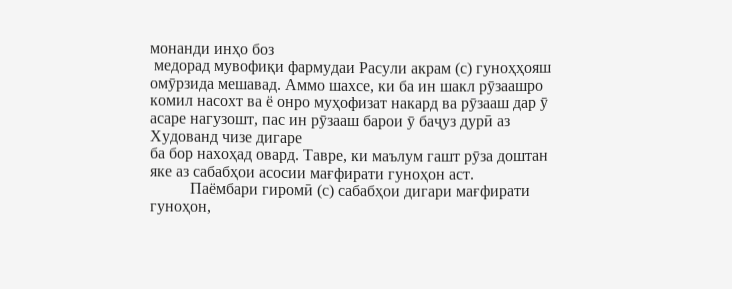монанди инҳо боз
 медорад мувофиқи фармудаи Расули акрам (с) гуноҳҳояш омӯрзида мешавад. Аммо шахсе, ки ба ин шакл рӯзаашро комил насохт ва ё онро муҳофизат накард ва рӯзааш дар ӯ асаре нагузошт, пас ин рӯзааш барои ӯ баҷуз дурӣ аз Худованд чизе дигаре
ба бор нахоҳад овард. Тавре, ки маълум гашт рӯза доштан яке аз сабабҳои асосии мағфирати гуноҳон аст.
          Паёмбари гиромӣ (с) сабабҳои дигари мағфирати гуноҳон,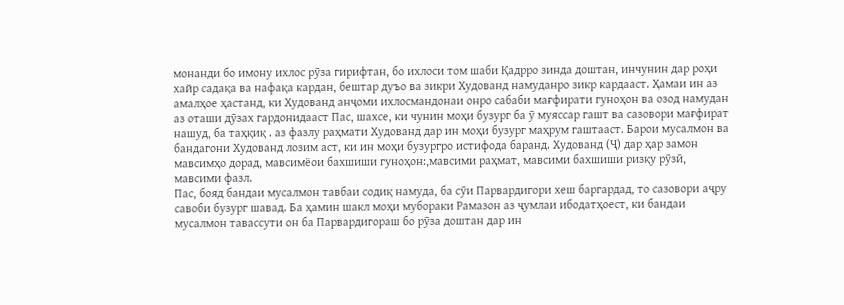монанди бо имону ихлос рӯза гирифтан, бо ихлоси том шаби Қадрро зинда доштан, инчунин дар роҳи хайр садақа ва нафақа кардан, бештар дуъо ва зикри Худованд намуданро зикр кардааст. Ҳамаи ин аз амалҳое ҳастанд, ки Худованд анҷоми ихлосмандонаи онро сабаби мағфирати гуноҳон ва озод намудан аз оташи дӯзах гардонидааст Пас, шахсе, ки чунин моҳи бузург ба ӯ муяссар гашт ва сазовори мағфират нашуд, ба таҳқиқ . аз фазлу раҳмати Худованд дар ин моҳи бузург маҳрум гаштааст. Барои мусалмон ва бандагони Худованд лозим аст, ки ин моҳи бузургро истифода баранд. Худованд (Ҷ) дар ҳар замон мавсимҳо дорад, мавсимёои бахшиши гуноҳон:,мавсими раҳмат, мавсими бахшиши ризқу рӯзӣ, мавсими фазл.
Пас, бояд бандаи мусалмон тавбаи содиқ намуда, ба сӯи Парвардигори хеш баргардад, то сазовори аҷру савоби бузург шавад. Ба ҳамин шакл моҳи мубораки Рамазон аз ҷумлаи ибодатҳоест, ки бандаи мусалмон тавассути он ба Парвардигораш бо рӯза доштан дар ин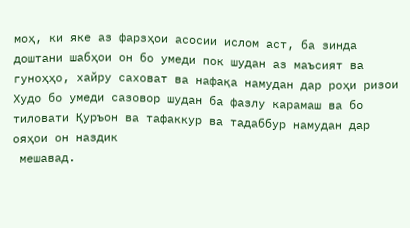моҳ, ки яке аз фарзҳои асосии ислом аст, ба зинда доштани шабҳои он бо умеди пок шудан аз маъсият ва гуноҳҳо, хайру саховат ва нафақа намудан дар роҳи ризои Худо бо умеди сазовор шудан ба фазлу карамаш ва бо тиловати Қуръон ва тафаккур ва тадаббур намудан дар ояҳои он наздик
 мешавад.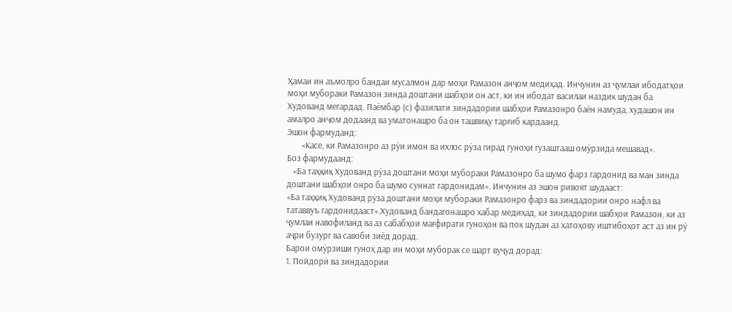Ҳамаи ин аъмолро бандаи мусалмон дар моҳи Рамазон анҷом медиҳад. Инчунин аз ҷумлаи ибодатҳои моҳи мубораки Рамазон зинда доштани шабҳои он аст, ки ин ибодат василаи наздик шудан ба Худованд мегардад. Паёмбар (с) фазилати зиндадории шабҳои Рамазонро баён намуда, худашон ин амалро анҷом додаанд ва уматонашро ба он ташвиқу тарғиб кардаанд.
Эшон фармуданд:
       «Касе, ки Рамазонро аз рӯи имон ва ихлос рӯза гирад гуноҳи гузаштааш омӯрзида мешавад».
Боз фармудаанд:
   «Ба таҳқиқ Худованд рӯза доштани моҳи мубораки Рамазонро ба шумо фарз гардонид ва ман зинда доштани шабҳои онро ба шумо суннат гардонидам». Инчунин аз эшон ривоят шудааст:
«Ба таҳқиқ Худованд рӯза доштани моҳи мубораки Рамазонро фарз ва зиндадории онро нафл ва татаввуъ гардонидааст».Худованд бандагонашро хабар медиҳад, ки зиндадории шабҳои Рамазон, ки аз ҷумлаи навофиланд ва аз сабабҳои мағфирати гуноҳон ва пок шудан аз хатоҳову иштибоҳот аст аз ин рӯ аҷри бузург ва савоби зиёд дорад.
Барои омӯрзиши гуноҳ дар ин моҳи муборак се шарт вуҷуд дорад:
1. Пойдорӣ ва зиндадории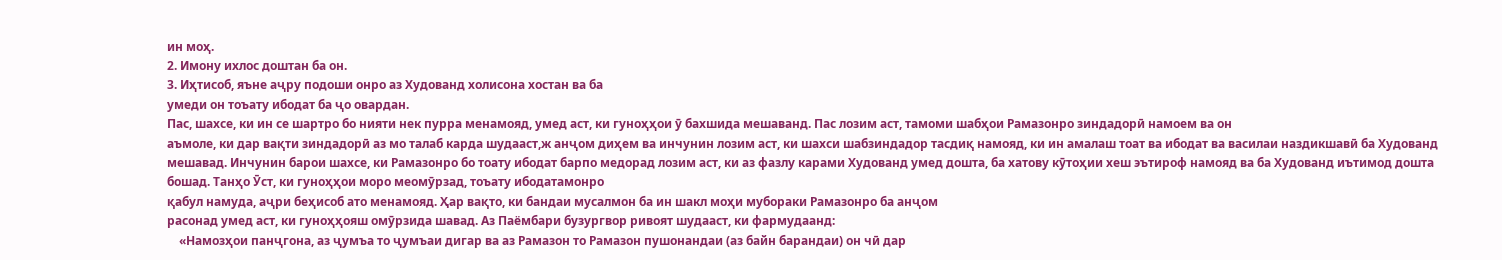ин моҳ.
2. Имону ихлос доштан ба он.
3. Иҳтисоб, яъне аҷру подоши онро аз Худованд холисона хостан ва ба
умеди он тоъату ибодат ба ҷо овардан.
Пас, шахсе, ки ин се шартро бо нияти нек пурра менамояд, умед аст, ки гуноҳҳои ӯ бахшида мешаванд. Пас лозим аст, тамоми шабҳои Рамазонро зиндадорӣ намоем ва он
аъмоле, ки дар вақти зиндадорӣ аз мо талаб карда шудааст,ж анҷом диҳем ва инчунин лозим аст, ки шахси шабзиндадор тасдиқ намояд, ки ин амалаш тоат ва ибодат ва василаи наздикшавӣ ба Худованд мешавад. Инчунин барои шахсе, ки Рамазонро бо тоату ибодат барпо медорад лозим аст, ки аз фазлу карами Худованд умед дошта, ба хатову кӯтоҳии хеш эътироф намояд ва ба Худованд иътимод дошта бошад. Танҳо Ӯст, ки гуноҳҳои моро меомӯрзад, тоъату ибодатамонро
қабул намуда, аҷри беҳисоб ато менамояд. Ҳар вақто, ки бандаи мусалмон ба ин шакл моҳи мубораки Рамазонро ба анҷом
расонад умед аст, ки гуноҳҳояш омӯрзида шавад. Аз Паёмбари бузургвор ривоят шудааст, ки фармудаанд:
    «Намозҳои панҷгона, аз ҷумъа то ҷумъаи дигар ва аз Рамазон то Рамазон пушонандаи (аз байн барандаи) он чӣ дар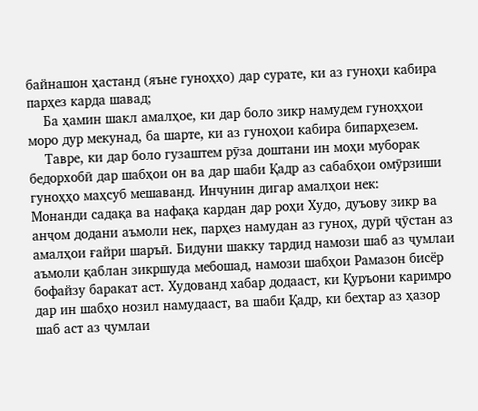байнашон ҳастанд (яъне гуноҳҳо) дар сурате, ки аз гуноҳи кабира парҳез карда шавад;
    Ба ҳамин шакл амалҳое, ки дар боло зикр намудем гуноҳҳои моро дур мекунад, ба шарте, ки аз гуноҳои кабира бипарҳезем.
    Тавре, ки дар боло гузаштем рӯза доштани ин моҳи муборак бедорхобӣ дар шабҳои он ва дар шаби Қадр аз сабабҳои омӯрзиши гуноҳҳо маҳсуб мешаванд. Инчунин дигар амалҳои нек:
Монанди садақа ва нафақа кардан дар роҳи Худо, дуъову зикр ва анҷом додани аъмоли нек, парҳез намудан аз гуноҳ, дурӣ ҷӯстан аз амалҳои ғайри шаръӣ. Бидуни шакку тардид намози шаб аз ҷумлаи аъмоли қаблан зикршуда мебошад, намози шабҳои Рамазон бисёр бофайзу баракат аст. Худованд хабар додааст, ки Қуръони каримро дар ин шабҳо нозил намудааст, ва шаби Қадр, ки беҳтар аз ҳазор шаб аст аз ҷумлаи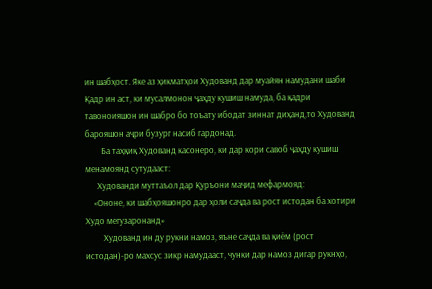ин шабҳост. Яке аз ҳикматҳои Худованд дар муайян намудани шаби Қадр ин аст, ки мусалмонон ҷаҳду кушиш намуда, ба қадри тавоноияшон ин шабро бо тоъату ибодат зиннат диҳанд,то Худованд барояшон аҷри бузург насиб гардонад.
        Ба таҳқиқ Худованд касонеро, ки дар кори савоб ҷаҳду кушиш менамоянд сутудааст:
      Худованди муттаъол дар Қуръони маҷид мефармояд:
    «Ононе, ки шабҳояшонро дар ҳоли саҷда ва рост истодан ба хотири Худо мегузаронанд»
         Худованд ин ду рукни намоз, яъне саҷда ва қиём (рост истодан)-ро махсус зикр намудааст, чунки дар намоз дигар рукнҳо,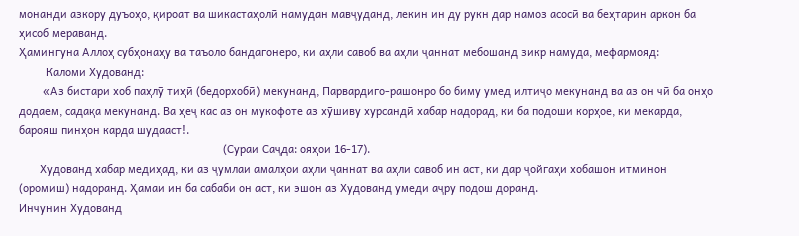монанди азкору дуъоҳо, қироат ва шикастаҳолӣ намудан мавҷуданд, лекин ин ду рукн дар намоз асосӣ ва беҳтарин аркон ба ҳисоб мераванд.
Ҳамингуна Аллоҳ субҳонаҳу ва таъоло бандагонеро, ки аҳли савоб ва аҳли ҷаннат мебошанд зикр намуда, мефармояд:
         Каломи Худованд:
        «Аз бистари хоб паҳлӯ тиҳӣ (бедорхобӣ) мекунанд, Парвардиго-рашонро бо биму умед илтиҷо мекунанд ва аз он чӣ ба онҳо додаем, садақа мекунанд. Ва ҳеҷ кас аз он мукофоте аз хӯшиву хурсандӣ хабар надорад, ки ба подоши корҳое, ки мекарда, барояш пинҳон карда шудааст!.
                                                                    (Сураи Саҷда: ояҳои 16-17).
       Худованд хабар медиҳад, ки аз ҷумлаи амалҳои аҳли ҷаннат ва аҳли савоб ин аст, ки дар ҷойгаҳи хобашон итминон (оромиш) надоранд. Ҳамаи ин ба сабаби он аст, ки эшон аз Худованд умеди аҷру подош доранд.
Инчунин Худованд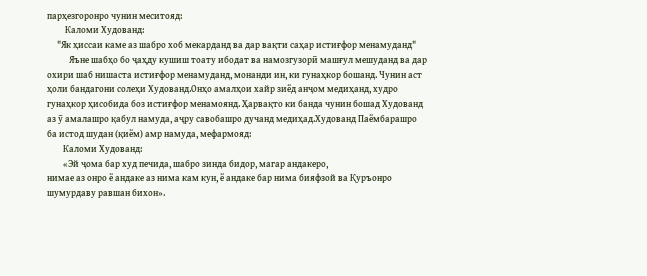парҳезгоронро чунин меситояд:
         Каломи Худованд:
     "Як ҳиссаи каме аз шабро хоб мекарданд ва дар вақти саҳар истиғфор менамуданд"
           Яъне шабҳо бо ҷаҳду кушиш тоату ибодат ва намозгузорӣ машғул мешуданд ва дар охири шаб нишаста истиғфор менамуданд, монанди ин, ки гунаҳкор бошанд. Чунин аст ҳоли бандагони солеҳи Худованд.Онҳо амалҳои хайр зиёд анҷом медиҳанд, худро гунаҳкор ҳисобида боз истиғфор менамоянд. Ҳарвақто ки банда чунин бошад Худованд аз ӯ амалашро қабул намуда, аҷру савобашро дучанд медиҳад.Худованд Паёмбарашро ба истод шудан (қиём) амр намуда, мефармояд:
        Каломи Худованд:
        «Эй ҷома бар худ печида, шабро зинда бидор, магар андакеро,
нимае аз онро ё андаке аз нима кам кун, ё андаке бар нима бияфзой ва Қуръонро шумурдаву равшан бихон».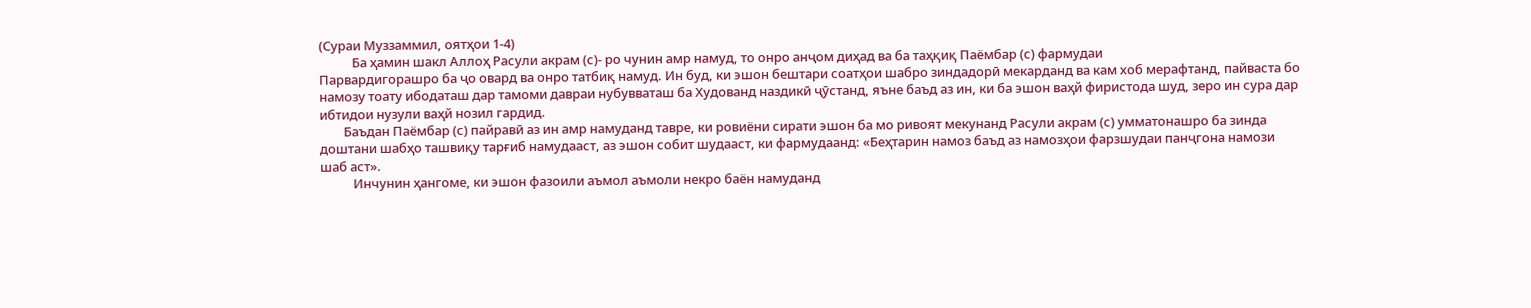(Сураи Муззаммил, оятҳои 1-4)
           Ба ҳамин шакл Аллоҳ Расули акрам (с)- ро чунин амр намуд, то онро анҷом диҳад ва ба таҳқиқ Паёмбар (с) фармудаи
Парвардигорашро ба ҷо овард ва онро татбиқ намуд. Ин буд, ки эшон бештари соатҳои шабро зиндадорӣ мекарданд ва кам хоб мерафтанд, пайваста бо намозу тоату ибодаташ дар тамоми давраи нубувваташ ба Худованд наздикӣ ҷӯстанд, яъне баъд аз ин, ки ба эшон ваҳй фиристода шуд, зеро ин сура дар ибтидои нузули ваҳй нозил гардид.
        Баъдан Паёмбар (с) пайравӣ аз ин амр намуданд тавре, ки ровиёни сирати эшон ба мо ривоят мекунанд Расули акрам (с) умматонашро ба зинда доштани шабҳо ташвиқу тарғиб намудааст, аз эшон собит шудааст, ки фармудаанд: «Беҳтарин намоз баъд аз намозҳои фарзшудаи панҷгона намози  шаб аст».
           Инчунин ҳангоме, ки эшон фазоили аъмол аъмоли некро баён намуданд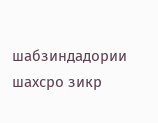шабзиндадории шахсро зикр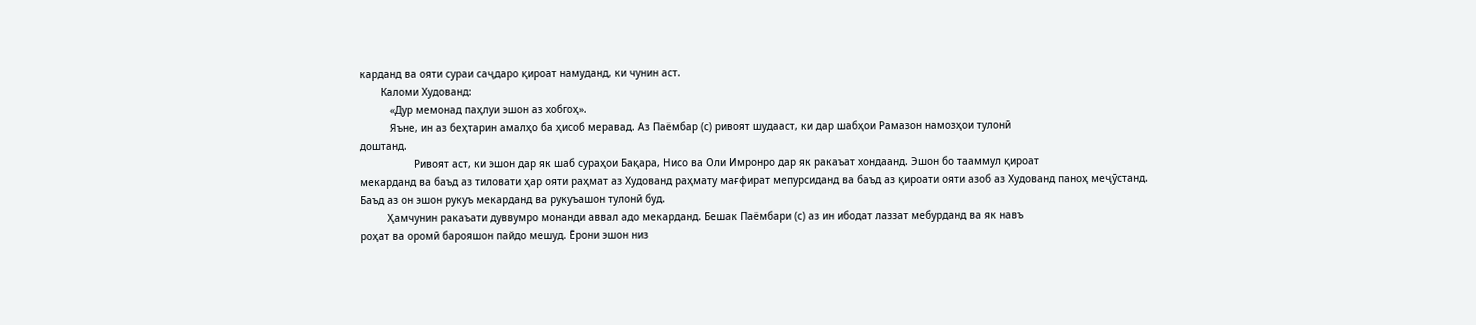карданд ва ояти сураи саҷдаро қироат намуданд, ки чунин аст.
       Каломи Худованд:
          «Дур мемонад паҳлуи эшон аз хобгоҳ».
          Яъне, ин аз беҳтарин амалҳо ба ҳисоб меравад. Аз Паёмбар (с) ривоят шудааст, ки дар шабҳои Рамазон намозҳои тулонӣ
доштанд.
                  Ривоят аст, ки эшон дар як шаб сураҳои Бақара, Нисо ва Оли Имронро дар як ракаъат хондаанд. Эшон бо тааммул қироат
мекарданд ва баъд аз тиловати ҳар ояти раҳмат аз Худованд раҳмату мағфират мепурсиданд ва баъд аз қироати ояти азоб аз Худованд паноҳ меҷӯстанд. Баъд аз он эшон рукуъ мекарданд ва рукуъашон тулонӣ буд.
         Ҳамчунин ракаъати дуввумро монанди аввал адо мекарданд. Бешак Паёмбари (с) аз ин ибодат лаззат мебурданд ва як навъ
роҳат ва оромӣ барояшон пайдо мешуд. Ёрони эшон низ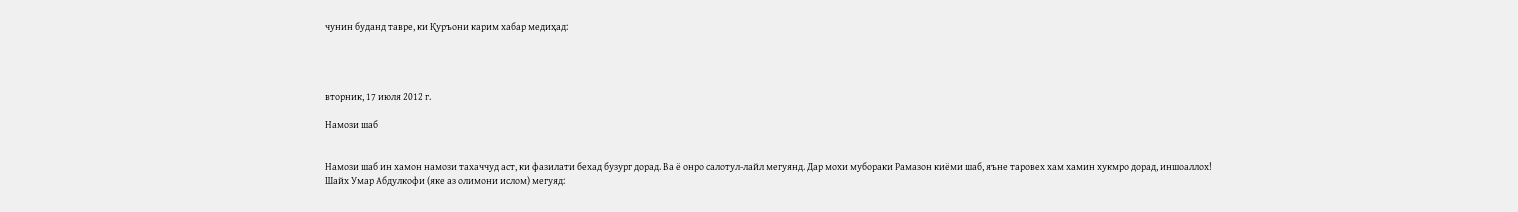чунин буданд тавре, ки Қуръони карим хабар медиҳад:




вторник, 17 июля 2012 г.

Намози шаб


Намози шаб ин хамон намози тахаччуд аст, ки фазилати бехад бузург дорад. Ва ё онро салотул-лайл мегуянд. Дар мохи мубораки Рамазон киёми шаб, яъне таровех хам хамин хукмро дорад, иншоаллох!
Шайх Умар Абдулкофи (яке аз олимони ислом) мегуяд: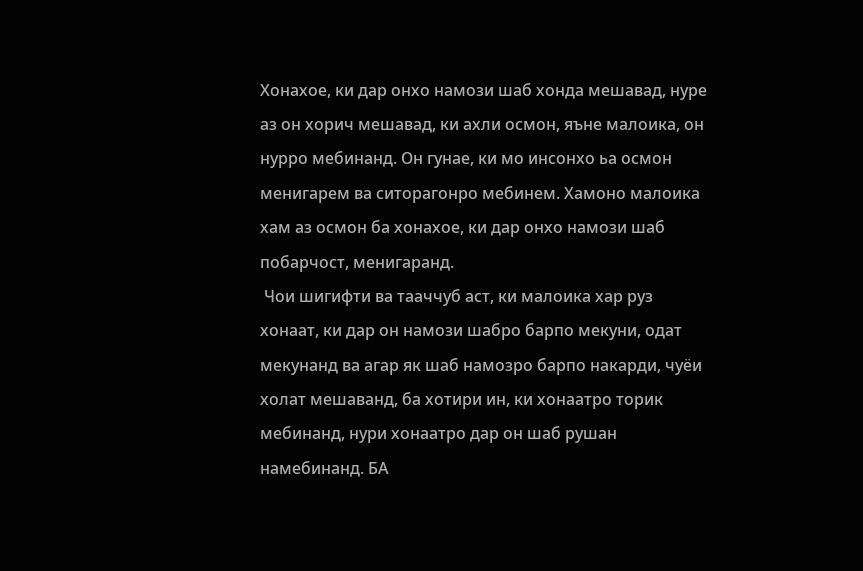Хонахое, ки дар онхо намози шаб хонда мешавад, нуре аз он хорич мешавад, ки ахли осмон, яъне малоика, он нурро мебинанд. Он гунае, ки мо инсонхо ьа осмон менигарем ва ситорагонро мебинем. Хамоно малоика хам аз осмон ба хонахое, ки дар онхо намози шаб побарчост, менигаранд.
 Чои шигифти ва тааччуб аст, ки малоика хар руз хонаат, ки дар он намози шабро барпо мекуни, одат мекунанд ва агар як шаб намозро барпо накарди, чуёи холат мешаванд, ба хотири ин, ки хонаатро торик мебинанд, нури хонаатро дар он шаб рушан намебинанд. БА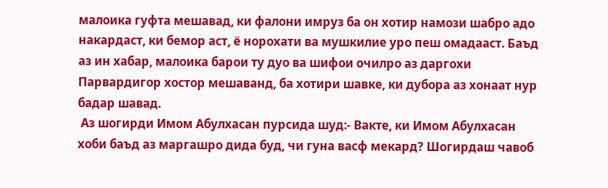малоика гуфта мешавад, ки фалони имруз ба он хотир намози шабро адо накардаст, ки бемор аст, ё норохати ва мушкилие уро пеш омадааст. Баъд аз ин хабар, малоика барои ту дуо ва шифои очилро аз даргохи Парвардигор хостор мешаванд, ба хотири шавке, ки дубора аз хонаат нур бадар шавад.
 Аз шогирди Имом Абулхасан пурсида шуд:- Вакте, ки Имом Абулхасан хоби баъд аз маргашро дида буд, чи гуна васф мекард? Шогирдаш чавоб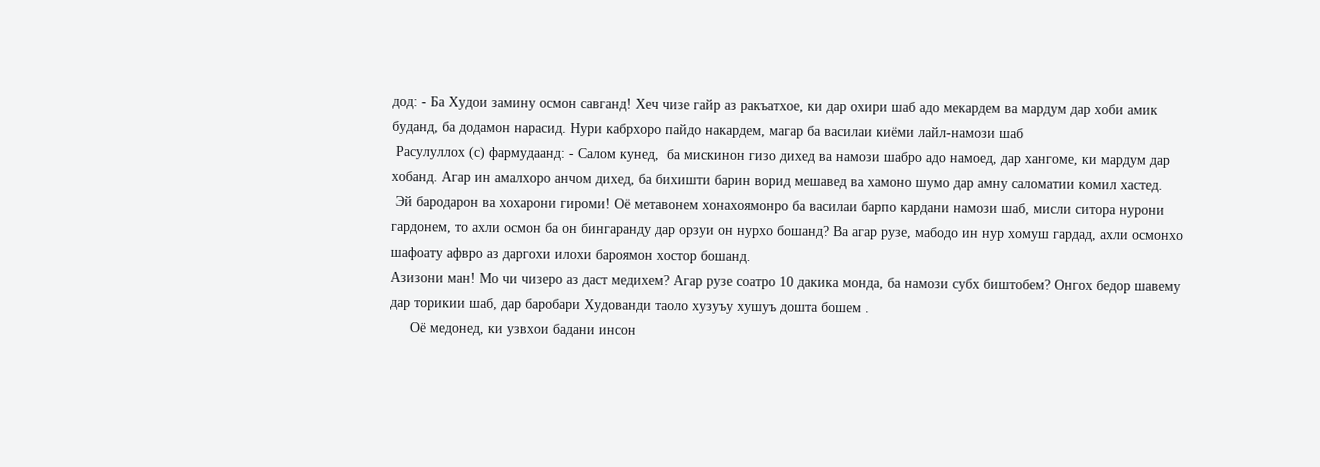дод: - Ба Худои замину осмон савганд! Хеч чизе гайр аз ракъатхое, ки дар охири шаб адо мекардем ва мардум дар хоби амик буданд, ба додамон нарасид. Нури кабрхоро пайдо накардем, магар ба василаи киёми лайл-намози шаб
 Расулуллох (с) фармудаанд: - Салом кунед,  ба мискинон гизо дихед ва намози шабро адо намоед, дар хангоме, ки мардум дар хобанд. Агар ин амалхоро анчом дихед, ба бихишти барин ворид мешавед ва хамоно шумо дар амну саломатии комил хастед.
 Эй бародарон ва хохарони гироми! Оё метавонем хонахоямонро ба василаи барпо кардани намози шаб, мисли ситора нурони гардонем, то ахли осмон ба он бингаранду дар орзуи он нурхо бошанд? Ва агар рузе, мабодо ин нур хомуш гардад, ахли осмонхо шафоату афвро аз даргохи илохи бароямон хостор бошанд.
Азизони ман! Мо чи чизеро аз даст медихем? Агар рузе соатро 10 дакика монда, ба намози субх биштобем? Онгох бедор шавему дар торикии шаб, дар баробари Худованди таоло хузуъу хушуъ дошта бошем .
     Оё медонед, ки узвхои бадани инсон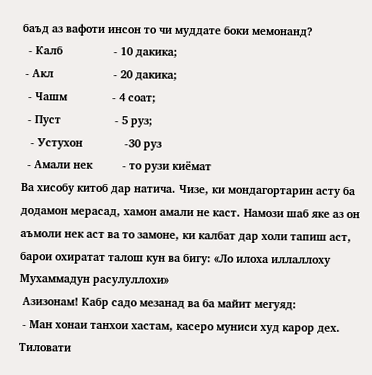баъд аз вафоти инсон то чи муддате боки мемонанд?
  - Калб                 - 10 дакика;
 - Акл                    - 20 дакика;
  - Чашм               - 4 соат;
  - Пуст                  - 5 руз;
   - Устухон              -30 руз
  - Амали нек          - то рузи киёмат
Ва хисобу китоб дар натича. Чизе, ки мондагортарин асту ба додамон мерасад, хамон амали не каст. Намози шаб яке аз он аъмоли нек аст ва то замоне, ки калбат дар холи тапиш аст, барои охиратат талош кун ва бигу: «Ло илоха иллаллоху Мухаммадун расулуллохи»
 Азизонам! Кабр садо мезанад ва ба майит мегуяд:
 - Ман хонаи танхои хастам, касеро муниси худ карор дех. Тиловати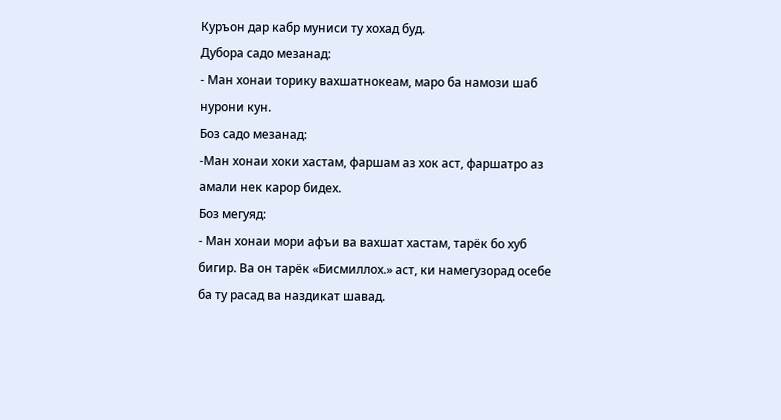Куръон дар кабр муниси ту хохад буд.
Дубора садо мезанад:
- Ман хонаи торику вахшатнокеам, маро ба намози шаб нурони кун.
Боз садо мезанад:
-Ман хонаи хоки хастам, фаршам аз хок аст, фаршатро аз амали нек карор бидех.
Боз мегуяд:
- Ман хонаи мори афъи ва вахшат хастам, тарёк бо хуб бигир. Ва он тарёк «Бисмиллох.» аст, ки намегузорад осебе ба ту расад ва наздикат шавад.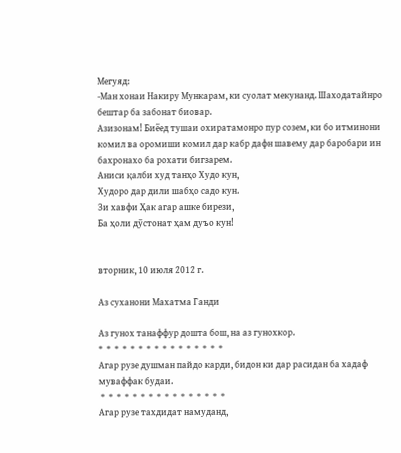Мегуяд:
-Ман хонаи Накиру Мункарам, ки суолат мекунанд. Шаходатайнро бештар ба забонат биовар.
Азизонам! Биёед тушаи охиратамонро пур созем, ки бо итминони комил ва оромиши комил дар кабр дафн шавему дар баробари ин бахронахо ба рохати бигзарем.
Аниси қалби худ танҳо Худо кун,
Худоро дар дили шабҳо садо кун.
Зи хавфи Ҳак агар ашке бирези,
Ба ҳоли дӯстонат ҳам дуъо кун!


вторник, 10 июля 2012 г.

Аз суханони Махатма Ганди

Аз гунох танаффур дошта бош, на аз гунохкор.
*  *  *  *  *  *  *  *  *  *  *  *  *  *  *  *
Агар рузе душман пайдо карди, бидон ки дар расидан ба хадаф муваффак будаи.
 *  *  *  *  *  *  *  *  *  *  *  *  *  *  *  *
Агар рузе тахдидат намуданд,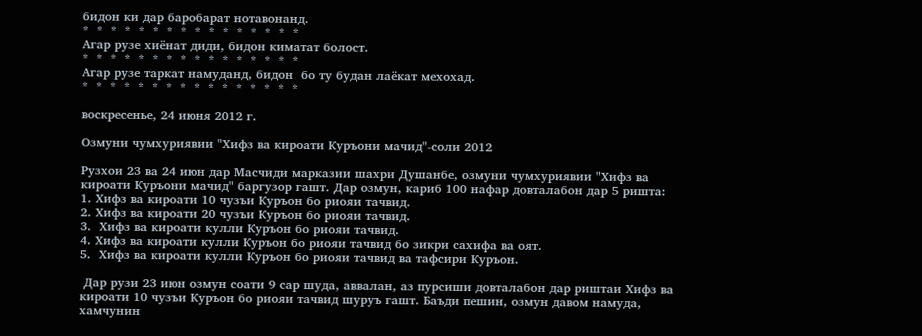бидон ки дар баробарат нотавонанд.
*  *  *  *  *  *  *  *  *  *  *  *  *  *  *  *
Агар рузе хиёнат диди, бидон киматат болост.
*  *  *  *  *  *  *  *  *  *  *  *  *  *  *  *
Агар рузе таркат намуданд, бидон  бо ту будан лаёкат мехохад.
*  *  *  *  *  *  *  *  *  *  *  *  *  *  *  *

воскресенье, 24 июня 2012 г.

Озмуни чумхуриявии "Хифз ва кироати Куръони мачид"-соли 2012

Рузхои 23 ва 24 июн дар Масчиди марказии шахри Душанбе, озмуни чумхуриявии "Хифз ва кироати Куръони мачид" баргузор гашт. Дар озмун, кариб 100 нафар довталабон дар 5 ришта:
1. Хифз ва кироати 10 чузъи Куръон бо риояи тачвид.
2. Хифз ва кироати 20 чузъи Куръон бо риояи тачвид.
3.  Хифз ва кироати кулли Куръон бо риояи тачвид.
4. Хифз ва кироати кулли Куръон бо риояи тачвид бо зикри сахифа ва оят.
5.  Хифз ва кироати кулли Куръон бо риояи тачвид ва тафсири Куръон.

 Дар рузи 23 июн озмун соати 9 сар шуда, аввалан, аз пурсиши довталабон дар риштаи Хифз ва кироати 10 чузъи Куръон бо риояи тачвид шуруъ гашт. Баъди пешин, озмун давом намуда, хамчунин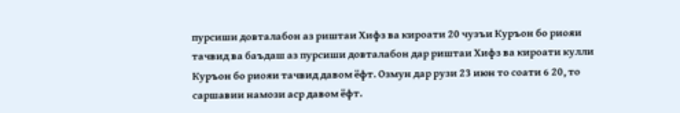пурсиши довталабон аз риштаи Хифз ва кироати 20 чузъи Куръон бо риояи тачвид ва баъдаш аз пурсиши довталабон дар риштаи Хифз ва кироати кулли Куръон бо риояи тачвид давом ёфт. Озмун дар рузи 23 июн то соати 6 20, то саршавии намози аср давом ёфт.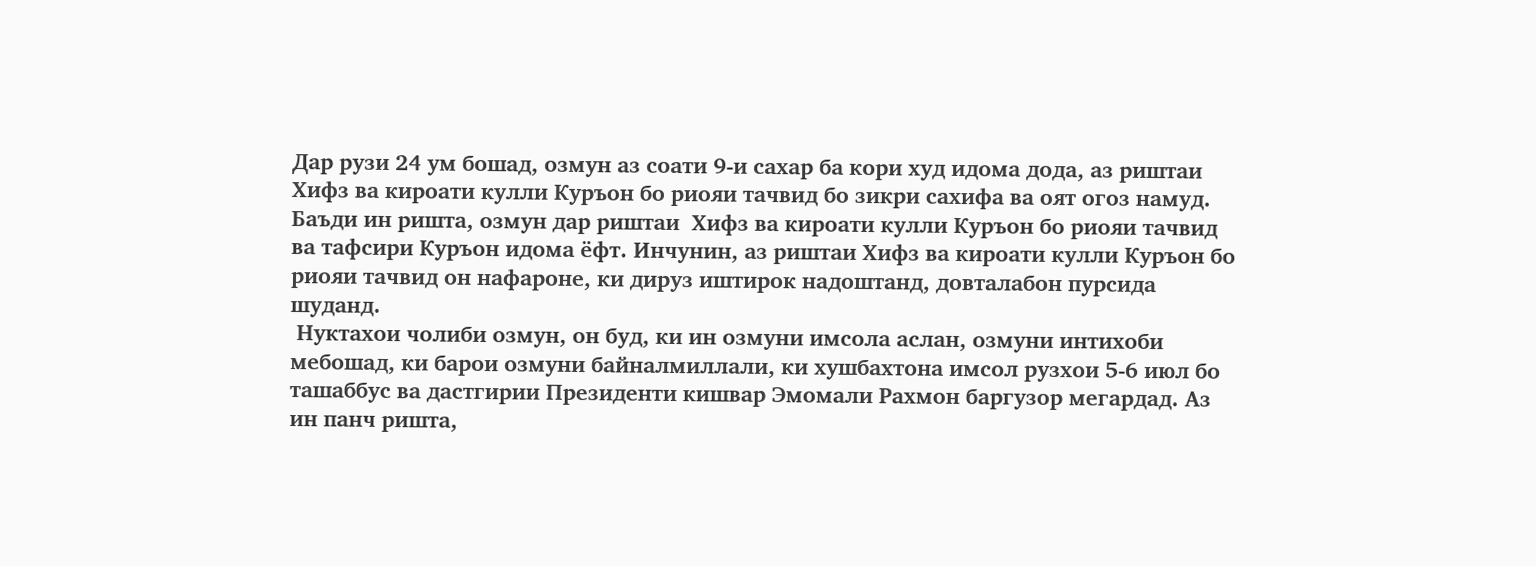Дар рузи 24 ум бошад, озмун аз соати 9-и сахар ба кори худ идома дода, аз риштаи  Хифз ва кироати кулли Куръон бо риояи тачвид бо зикри сахифа ва оят огоз намуд. Баъди ин ришта, озмун дар риштаи  Хифз ва кироати кулли Куръон бо риояи тачвид ва тафсири Куръон идома ёфт. Инчунин, аз риштаи Хифз ва кироати кулли Куръон бо риояи тачвид он нафароне, ки дируз иштирок надоштанд, довталабон пурсида шуданд.
 Нуктахои чолиби озмун, он буд, ки ин озмуни имсола аслан, озмуни интихоби мебошад, ки барои озмуни байналмиллали, ки хушбахтона имсол рузхои 5-6 июл бо ташаббус ва дастгирии Президенти кишвар Эмомали Рахмон баргузор мегардад. Аз ин панч ришта,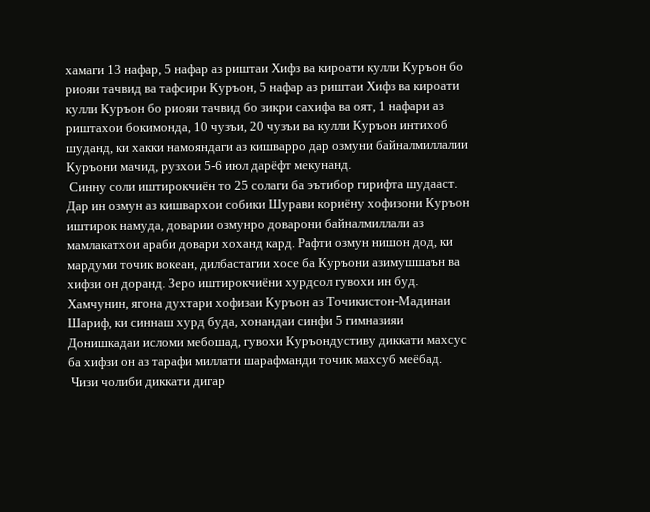хамаги 13 нафар, 5 нафар аз риштаи Хифз ва кироати кулли Куръон бо риояи тачвид ва тафсири Куръон, 5 нафар аз риштаи Хифз ва кироати кулли Куръон бо риояи тачвид бо зикри сахифа ва оят, 1 нафари аз риштахои бокимонда, 10 чузъи, 20 чузъи ва кулли Куръон интихоб шуданд, ки хакки намояндаги аз кишварро дар озмуни байналмиллалии Куръони мачид, рузхои 5-6 июл дарёфт мекунанд.
 Синну соли иштирокчиён то 25 солаги ба эътибор гирифта шудааст. Дар ин озмун аз кишвархои собики Шурави кориёну хофизони Куръон иштирок намуда, доварии озмунро доварони байналмиллали аз мамлакатхои араби довари хоханд кард. Рафти озмун нишон дод, ки мардуми точик вокеан, дилбастагии хосе ба Куръони азимушшаън ва хифзи он доранд. Зеро иштирокчиёни хурдсол гувохи ин буд. Хамчунин, ягона духтари хофизаи Куръон аз Точикистон-Мадинаи Шариф, ки синнаш хурд буда, хонандаи синфи 5 гимназияи Донишкадаи исломи мебошад, гувохи Куръондустиву диккати махсус ба хифзи он аз тарафи миллати шарафманди точик махсуб меёбад.
 Чизи чолиби диккати дигар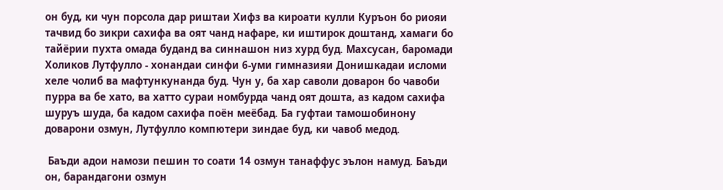он буд, ки чун порсола дар риштаи Хифз ва кироати кулли Куръон бо риояи тачвид бо зикри сахифа ва оят чанд нафаре, ки иштирок доштанд, хамаги бо тайёрии пухта омада буданд ва синнашон низ хурд буд. Махсусан, баромади Холиков Лутфулло - хонандаи синфи 6-уми гимназияи Донишкадаи исломи хеле чолиб ва мафтункунанда буд. Чун у, ба хар саволи доварон бо чавоби пурра ва бе хато, ва хатто сураи номбурда чанд оят дошта, аз кадом сахифа шуруъ шуда, ба кадом сахифа поён меёбад. Ба гуфтаи тамошобинону доварони озмун, Лутфулло компютери зиндае буд, ки чавоб медод.

 Баъди адои намози пешин то соати 14 озмун танаффус эълон намуд. Баъди он, барандагони озмун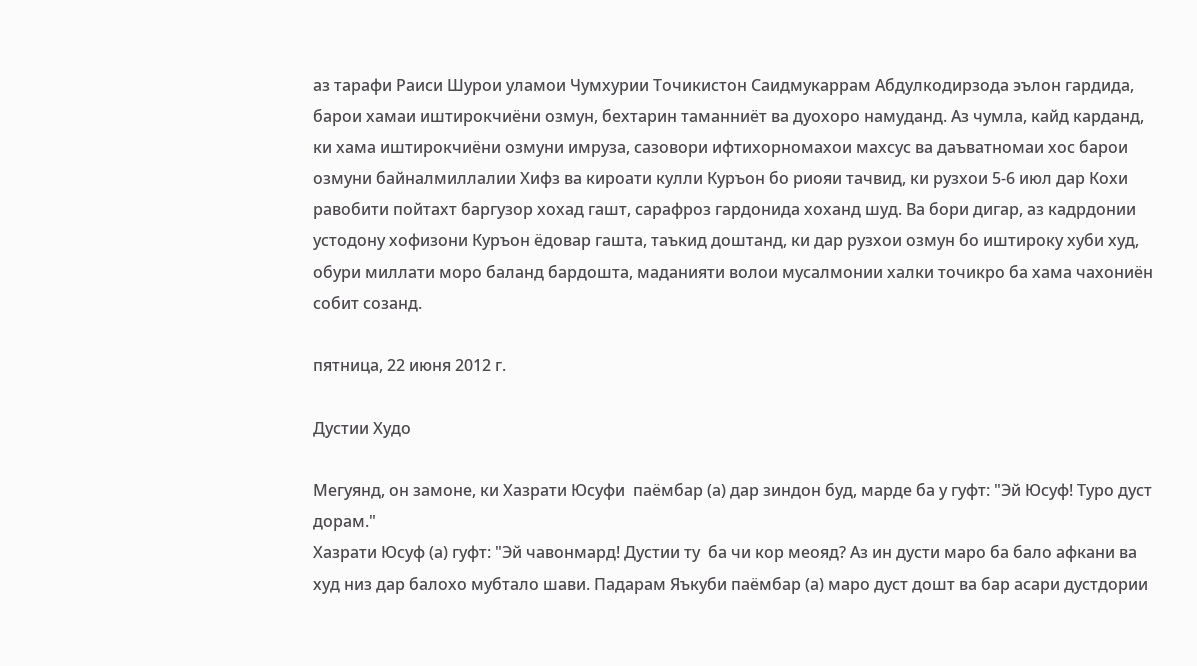аз тарафи Раиси Шурои уламои Чумхурии Точикистон Саидмукаррам Абдулкодирзода эълон гардида, барои хамаи иштирокчиёни озмун, бехтарин таманниёт ва дуохоро намуданд. Аз чумла, кайд карданд, ки хама иштирокчиёни озмуни имруза, сазовори ифтихорномахои махсус ва даъватномаи хос барои озмуни байналмиллалии Хифз ва кироати кулли Куръон бо риояи тачвид, ки рузхои 5-6 июл дар Кохи равобити пойтахт баргузор хохад гашт, сарафроз гардонида хоханд шуд. Ва бори дигар, аз кадрдонии устодону хофизони Куръон ёдовар гашта, таъкид доштанд, ки дар рузхои озмун бо иштироку хуби худ, обури миллати моро баланд бардошта, маданияти волои мусалмонии халки точикро ба хама чахониён собит созанд.

пятница, 22 июня 2012 г.

Дустии Худо

Мегуянд, он замоне, ки Хазрати Юсуфи  паёмбар (а) дар зиндон буд, марде ба у гуфт: "Эй Юсуф! Туро дуст дорам."
Хазрати Юсуф (а) гуфт: "Эй чавонмард! Дустии ту  ба чи кор меояд? Аз ин дусти маро ба бало афкани ва худ низ дар балохо мубтало шави. Падарам Яъкуби паёмбар (а) маро дуст дошт ва бар асари дустдории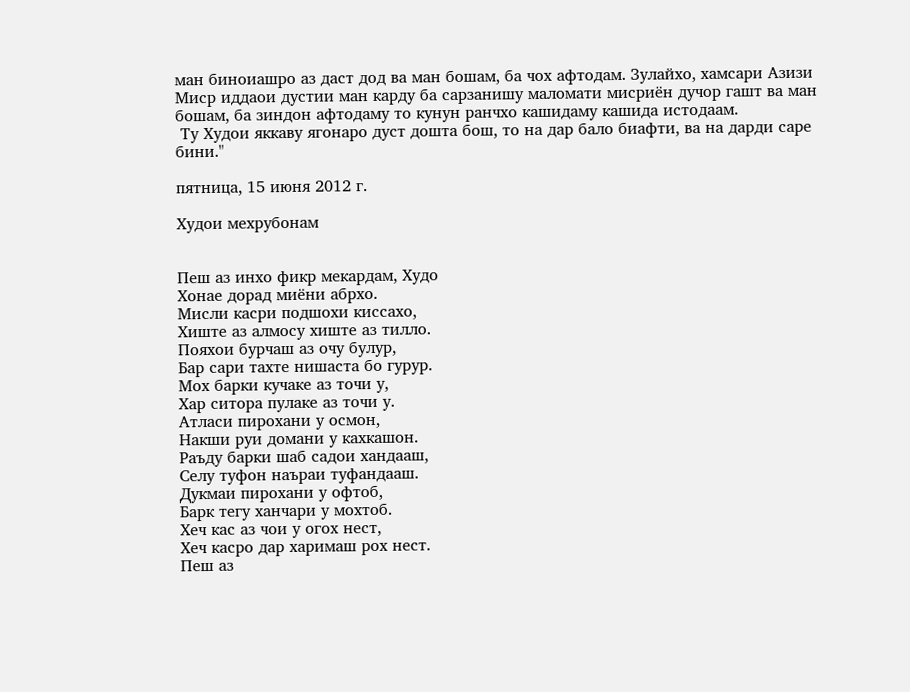ман биноиашро аз даст дод ва ман бошам, ба чох афтодам. Зулайхо, хамсари Азизи Миср иддаои дустии ман карду ба сарзанишу маломати мисриён дучор гашт ва ман бошам, ба зиндон афтодаму то кунун ранчхо кашидаму кашида истодаам.
 Ту Худои яккаву ягонаро дуст дошта бош, то на дар бало биафти, ва на дарди саре бини."

пятница, 15 июня 2012 г.

Худои мехрубонам


Пеш аз инхо фикр мекардам, Худо
Хонае дорад миёни абрхо.
Мисли касри подшохи киссахо,
Хиште аз алмосу хиште аз тилло.
Пояхои бурчаш аз очу булур,
Бар сари тахте нишаста бо гурур.
Мох барки кучаке аз точи у,
Хар ситора пулаке аз точи у.
Атласи пирохани у осмон,
Накши руи домани у кахкашон.
Раъду барки шаб садои хандааш,
Селу туфон наъраи туфандааш.
Дукмаи пирохани у офтоб,
Барк тегу ханчари у мохтоб.
Хеч кас аз чои у огох нест,
Хеч касро дар харимаш рох нест.
Пеш аз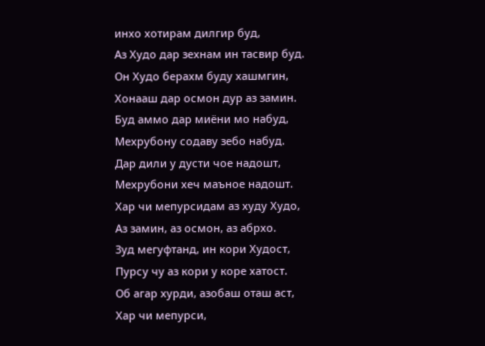инхо хотирам дилгир буд,
Аз Худо дар зехнам ин тасвир буд.
Он Худо берахм буду хашмгин,
Хонааш дар осмон дур аз замин.
Буд аммо дар миёни мо набуд,
Мехрубону содаву зебо набуд.
Дар дили у дусти чое надошт,
Мехрубони хеч маъное надошт.
Хар чи мепурсидам аз худу Худо,
Аз замин, аз осмон, аз абрхо.
Зуд мегуфтанд, ин кори Худост,
Пурсу чу аз кори у коре хатост.
Об агар хурди, азобаш оташ аст,
Хар чи мепурси,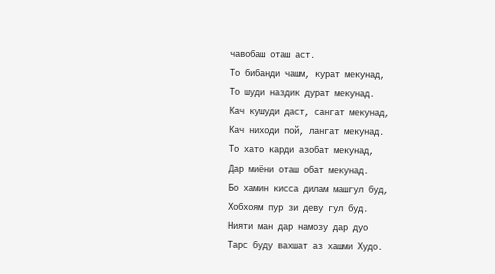чавобаш оташ аст.
То бибанди чашм, курат мекунад,
То шуди наздик дурат мекунад.
Кач кушуди даст, сангат мекунад,
Кач ниходи пой, лангат мекунад.
То хато карди азобат мекунад,
Дар миёни оташ обат мекунад.
Бо хамин кисса дилам машгул буд,
Хобхоям пур зи деву гул буд.
Нияти ман дар намозу дар дуо
Тарс буду вахшат аз хашми Худо.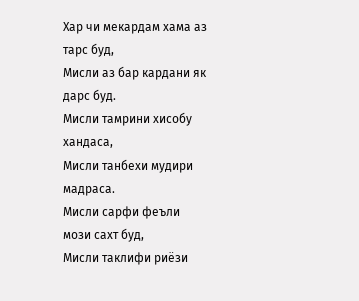Хар чи мекардам хама аз тарс буд,
Мисли аз бар кардани як дарс буд.
Мисли тамрини хисобу хандаса,
Мисли танбехи мудири мадраса.
Мисли сарфи феъли мози сахт буд,
Мисли таклифи риёзи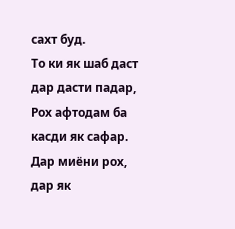сахт буд.
То ки як шаб даст дар дасти падар,
Рох афтодам ба касди як сафар.
Дар миёни рох, дар як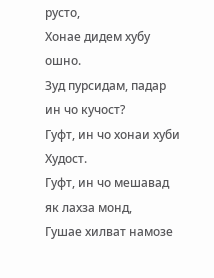русто,
Хонае дидем хубу ошно.
Зуд пурсидам, падар ин чо кучост?
Гуфт, ин чо хонаи хуби Худост.
Гуфт, ин чо мешавад як лахза монд,
Гушае хилват намозе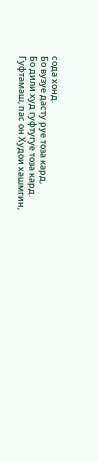сода хонд.
Бо вузуе дасту руе тоза кард,
Бо дили худ гуфтугуе тоза кард.
Гуфтамаш, пас он Худои хашмгин,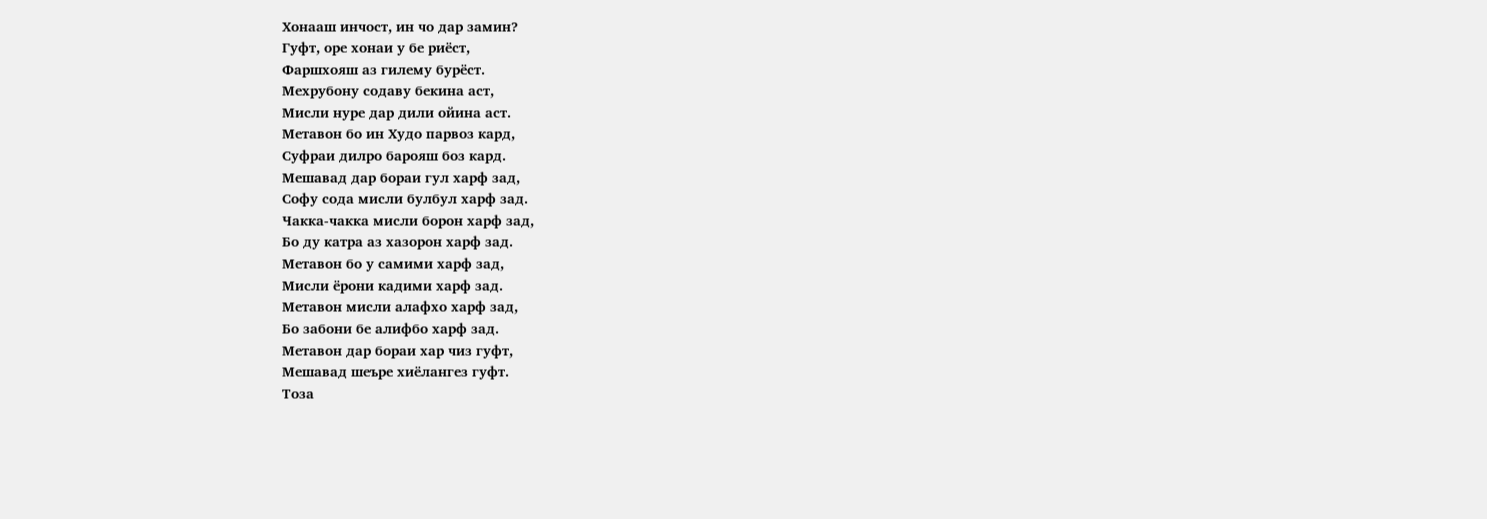Хонааш инчост, ин чо дар замин?
Гуфт, оре хонаи у бе риёст,
Фаршхояш аз гилему бурёст.
Мехрубону содаву бекина аст,
Мисли нуре дар дили ойина аст.
Метавон бо ин Худо парвоз кард,
Суфраи дилро барояш боз кард.
Мешавад дар бораи гул харф зад,
Софу сода мисли булбул харф зад.
Чакка-чакка мисли борон харф зад,
Бо ду катра аз хазорон харф зад.
Метавон бо у самими харф зад,
Мисли ёрони кадими харф зад.
Метавон мисли алафхо харф зад,
Бо забони бе алифбо харф зад.
Метавон дар бораи хар чиз гуфт,
Мешавад шеъре хиёлангез гуфт.
Тоза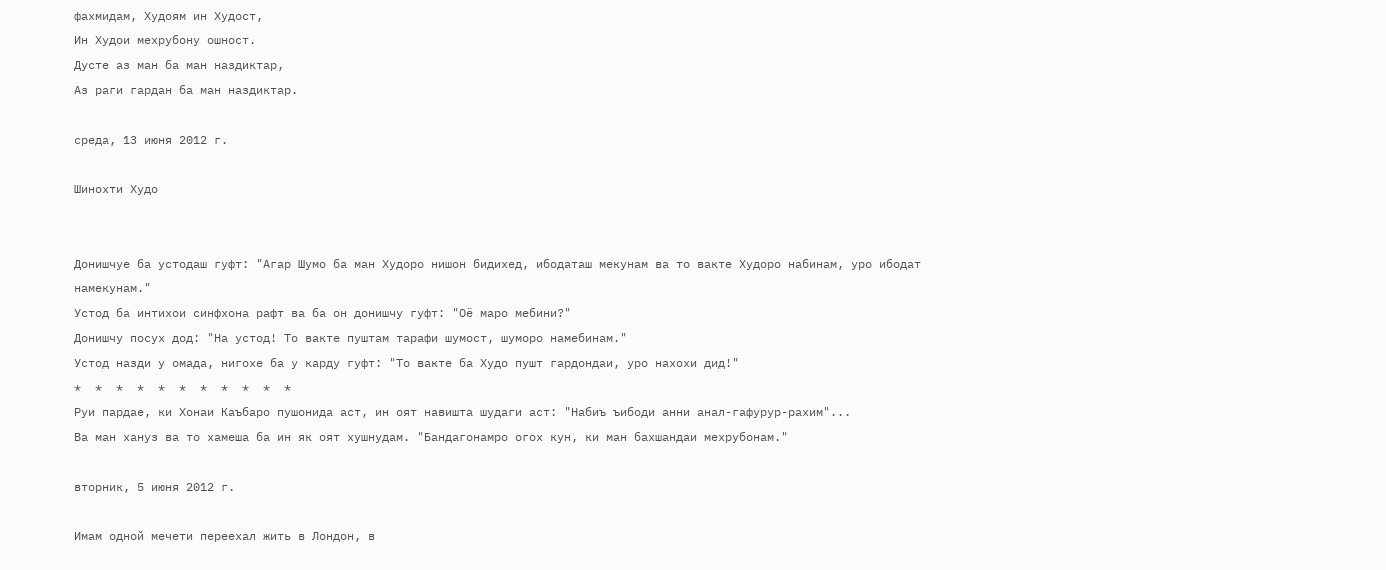фахмидам, Худоям ин Худост,
Ин Худои мехрубону ошност.
Дусте аз ман ба ман наздиктар,
Аз раги гардан ба ман наздиктар.

среда, 13 июня 2012 г.

Шинохти Худо


Донишчуе ба устодаш гуфт: "Агар Шумо ба ман Худоро нишон бидихед, ибодаташ мекунам ва то вакте Худоро набинам, уро ибодат намекунам."
Устод ба интихои синфхона рафт ва ба он донишчу гуфт: "Оё маро мебини?"
Донишчу посух дод: "На устод! То вакте пуштам тарафи шумост, шуморо намебинам."
Устод назди у омада, нигохе ба у карду гуфт: "То вакте ба Худо пушт гардондаи, уро нахохи дид!"
*  *  *  *  *  *  *  *  *  *  *
Руи пардае, ки Хонаи Каъбаро пушонида аст, ин оят навишта шудаги аст: "Набиъ ъибоди анни анал-гафурур-рахим"...
Ва ман хануз ва то хамеша ба ин як оят хушнудам. "Бандагонамро огох кун, ки ман бахшандаи мехрубонам."

вторник, 5 июня 2012 г.

Имам одной мечети переехал жить в Лондон, в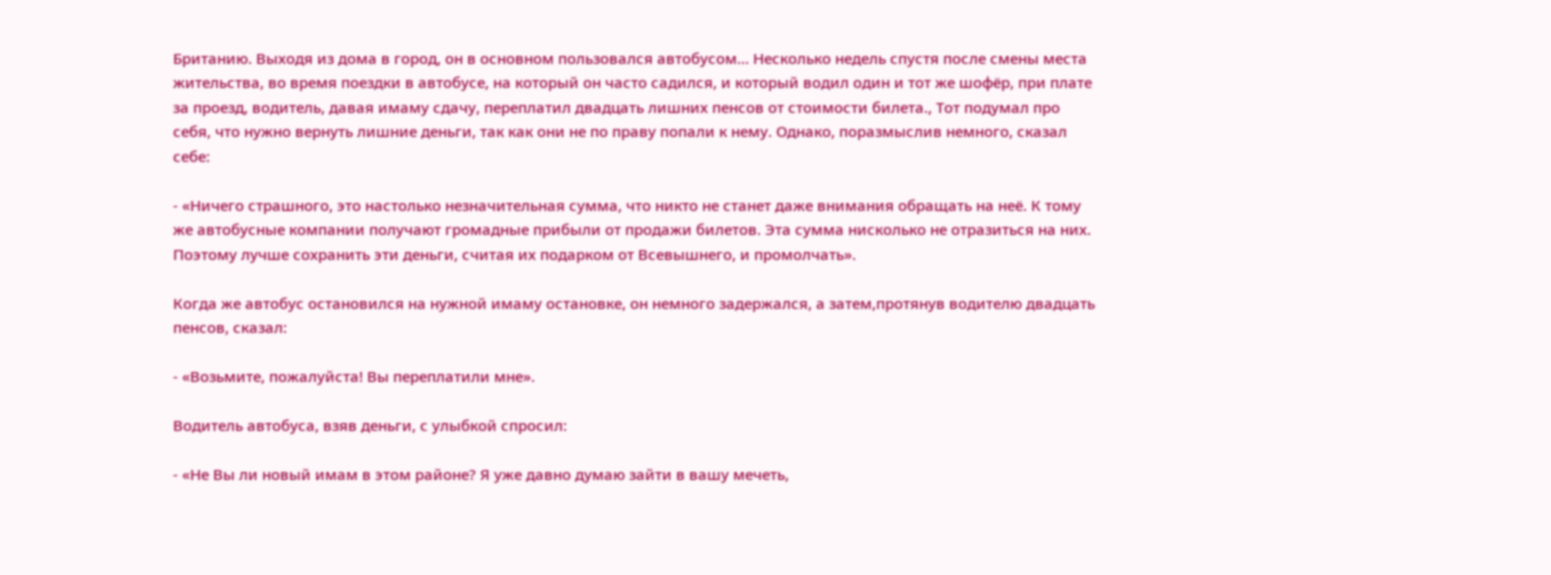Британию. Выходя из дома в город, он в основном пользовался автобусом... Несколько недель спустя после смены места жительства, во время поездки в автобусе, на который он часто садился, и который водил один и тот же шофёр, при плате за проезд, водитель, давая имаму сдачу, переплатил двадцать лишних пенсов от стоимости билета., Тот подумал про себя, что нужно вернуть лишние деньги, так как они не по праву попали к нему. Однако, поразмыслив немного, сказал себе:

- «Ничего страшного, это настолько незначительная сумма, что никто не станет даже внимания обращать на неё. К тому же автобусные компании получают громадные прибыли от продажи билетов. Эта сумма нисколько не отразиться на них. Поэтому лучше сохранить эти деньги, считая их подарком от Всевышнего, и промолчать».

Когда же автобус остановился на нужной имаму остановке, он немного задержался, а затем,протянув водителю двадцать пенсов, сказал:

- «Возьмите, пожалуйста! Вы переплатили мне».

Водитель автобуса, взяв деньги, с улыбкой спросил:

- «Не Вы ли новый имам в этом районе? Я уже давно думаю зайти в вашу мечеть,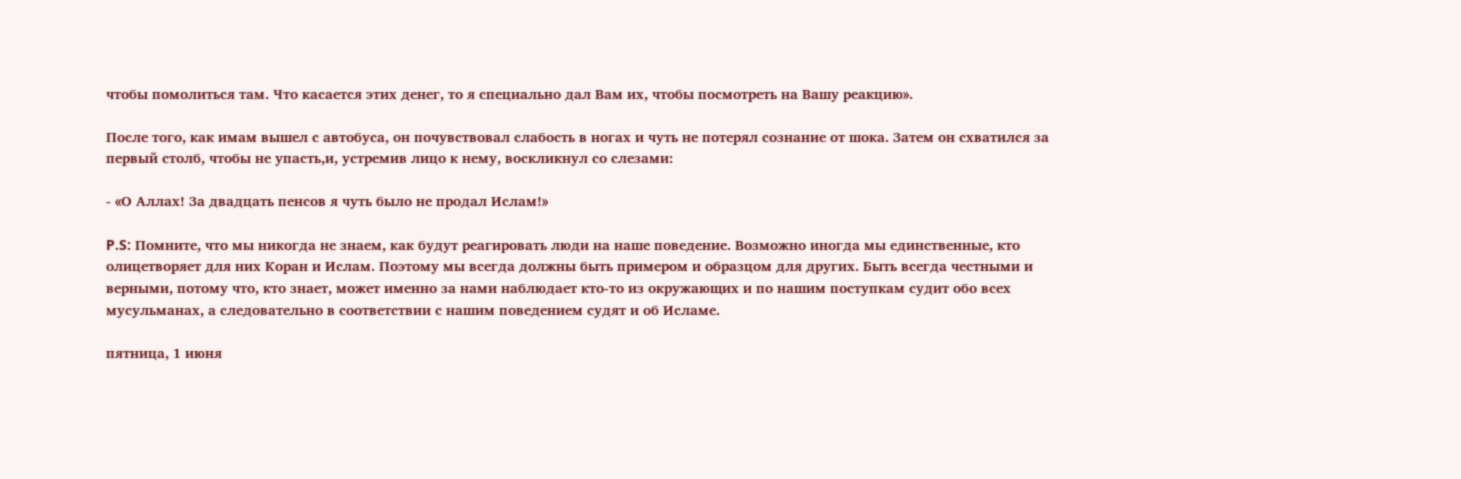чтобы помолиться там. Что касается этих денег, то я специально дал Вам их, чтобы посмотреть на Вашу реакцию».

После того, как имам вышел с автобуса, он почувствовал слабость в ногах и чуть не потерял сознание от шока. Затем он схватился за первый столб, чтобы не упасть,и, устремив лицо к нему, воскликнул со слезами:

- «О Аллах! За двадцать пенсов я чуть было не продал Ислам!»

P.S: Помните, что мы никогда не знаем, как будут реагировать люди на наше поведение. Возможно иногда мы единственные, кто олицетворяет для них Коран и Ислам. Поэтому мы всегда должны быть примером и образцом для других. Быть всегда честными и верными, потому что, кто знает, может именно за нами наблюдает кто-то из окружающих и по нашим поступкам судит обо всех мусульманах, а следовательно в соответствии с нашим поведением судят и об Исламе.

пятница, 1 июня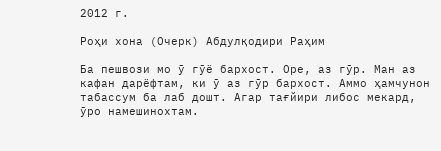2012 г.

Роҳи хона (Очерк) Абдулқодири Раҳим

Ба пешвози мо ӯ гӯё бархост. Оре, аз гӯр. Ман аз кафан дарёфтам, ки ӯ аз гӯр бархост. Аммо ҳамчунон табассум ба лаб дошт. Агар тағйири либос мекард, ӯро намешинохтам.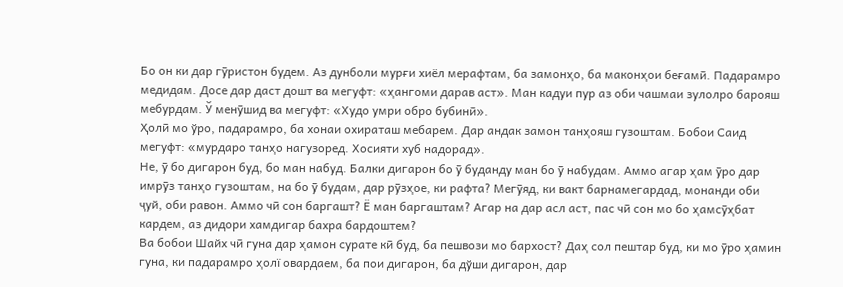Бо он ки дар гӯристон будем. Аз дунболи мурғи хиёл мерафтам, ба замонҳо, ба маконҳои беғамӣ. Падарамро медидам. Досе дар даст дошт ва мегуфт: «ҳангоми дарав аст». Ман кадуи пур аз оби чашмаи зулолро барояш мебурдам. Ў менӯшид ва мегуфт: «Худо умри обро бубинӣ».
Ҳолӣ мо ўро, падарамро, ба хонаи охираташ мебарем. Дар андак замон танҳояш гузоштам. Бобои Саид мегуфт: «мурдаро танҳо нагузоред. Хосияти хуб надорад».
Не, ӯ бо дигарон буд, бо ман набуд. Балки дигарон бо ӯ буданду ман бо ӯ набудам. Аммо агар ҳам ӯро дар имрӯз танҳо гузоштам, на бо ӯ будам, дар рӯзҳое, ки рафта? Мегӯяд, ки вакт барнамегардад, монанди оби ҷуй, оби равон. Аммо чӣ сон баргашт? Ё ман баргаштам? Агар на дар асл аст, пас чӣ сон мо бо ҳамсӯҳбат кардем, аз дидори хамдигар бахра бардоштем?
Ва бобои Шайх чӣ гуна дар ҳамон сурате кӣ буд, ба пешвози мо бархост? Даҳ сол пештар буд, ки мо ӯро ҳамин гуна, ки падарамро ҳолї овардаем, ба пои дигарон, ба дўши дигарон, дар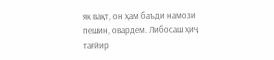як вақт, он ҳам баъди намози пешин, овардем. Либосаш ҳиҷ тағйир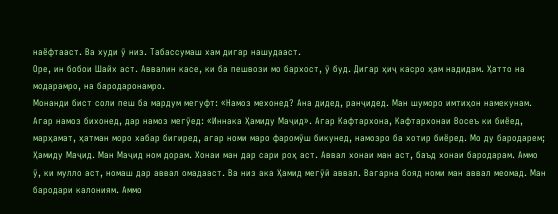наёфтааст. Ва худи ӯ низ. Табассумаш хам дигар нашудааст.
Оре, ин бобои Шайх аст. Аввалин касе, ки ба пешвози мо бархост, ӯ буд. Дигар ҳиҷ касро ҳам надидам. Ҳатто на модарамро, на бародаронамро.
Монанди бист соли пеш ба мардум мегуфт: «Намоз мехонед? Ана дидед, ранҷидед. Ман шуморо имтиҳон намекунам. Агар намоз бихонед, дар намоз мегӯед: «Иннака Ҳамиду Маҷид». Агар Кафтархона, Кафтархонаи Восеъ ки биёед, марҳамат, ҳатман моро хабар бигиред, агар номи маро фаромӯш бикунед, намозро ба хотир биёред. Мо ду бародарем; Ҳамиду Маҷид. Maн Маҷид ном дорам. Хонаи ман дар сари роҳ аст. Аввал хонаи ман аст, баъд хонаи бародарам. Аммо ӯ, ки мулло аст, номаш дар аввал омадааст. Ва низ ака Ҳамид мегӯӣ аввал. Вагарна бояд номи ман аввал меомад. Ман бародари калониям. Аммо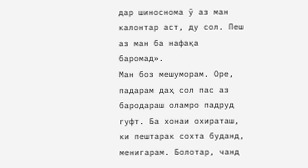дар шиноснома ӯ аз ман калонтар аст, ду сол. Пеш аз ман ба нафақа баромад».
Ман боз мешуморам. Оре, падарам даҳ сол пас аз бародараш оламро падруд гуфт. Ба хонаи охираташ, ки пештарак сохта буданд, менигарам. Болотар, чанд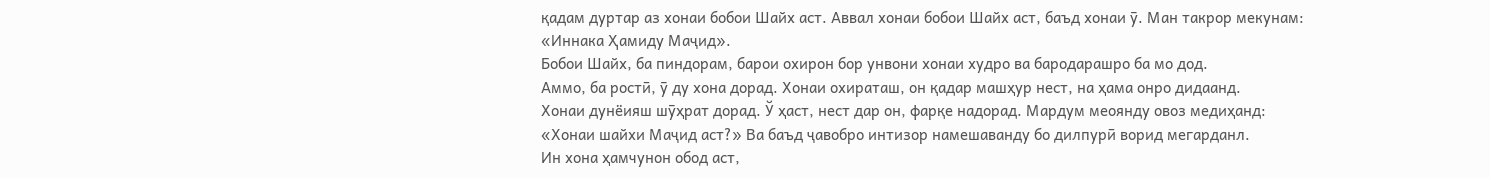қадам дуртар аз хонаи бобои Шайх аст. Аввал хонаи бобои Шайх аст, баъд хонаи ӯ. Ман такрор мекунам: «Иннака Ҳамиду Маҷид».
Бобои Шайх, ба пиндорам, барои охирон бор унвони хонаи худро ва бародарашро ба мо дод.
Аммо, ба ростӣ, ӯ ду хона дорад. Хонаи охираташ, он қадар машҳур нест, на ҳама онро дидаанд.
Хонаи дунёияш шӯҳрат дорад. Ў ҳаст, нест дар он, фарқе надорад. Мардум меоянду овоз медиҳанд: «Хонаи шайхи Маҷид аст?» Ва баъд ҷавобро интизор намешаванду бо дилпурӣ ворид мегарданл.
Ин хона ҳамчунон обод аст,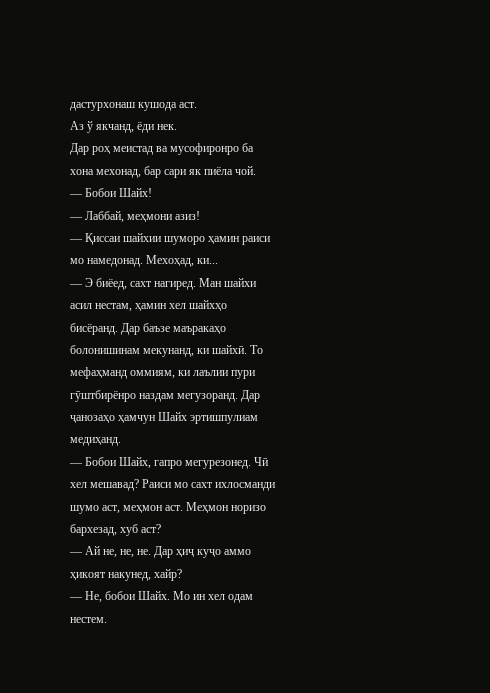дастурхонаш кушода аст.
Аз ў якчанд, ёди нек.
Дар роҳ меистад ва мусофиронро ба хона мехонад, бар сари як пиёла чой.
— Бобои Шайх!
— Лаббай, меҳмони азиз!
— Қиссаи шайхии шуморо ҳамин раиси мо намедонад. Мехоҳад, ки...
— Э биёед, сахт нагиред. Ман шайхи асил нестам, ҳамин хел шайхҳо бисёранд. Дар баъзе маъракаҳо болонишинам мекунанд, ки шайхӣ. То мефаҳманд оммиям, ки лаълии пури гӯштбирёнро наздам мегузоранд. Дар ҷанозаҳо ҳамчун Шайх эртишпулиам медиҳанд.
— Бобои Шайх, гапро мегурезонед. Чӣ хел мешавад? Раиси мо сахт ихлосманди шумо аст, меҳмон аст. Меҳмон норизо бархезад, хуб аст?
— Ай не, не, не. Дар ҳиҷ куҷо аммо ҳикоят накунед, хайр?
— Не, бобои Шайх. Мо ин хел одам нестем.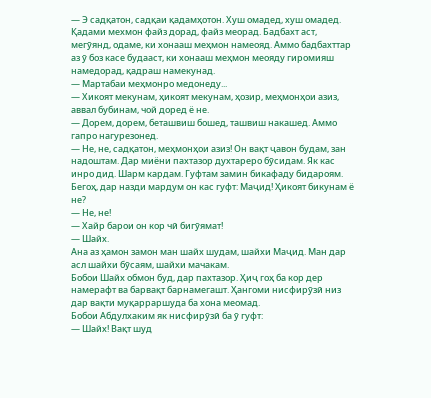— Э садқатон, садқаи қадамҳотон. Хуш омадед, хуш омадед. Қадами мехмон файз дорад, файз меорад. Бадбахт аст, мегӯянд, одаме, ки хонааш меҳмон намеояд. Аммо бадбахттар аз ӯ боз касе будааст, ки хонааш меҳмон меояду гиромияш намедорад, қадраш намекунад.
— Мартабаи меҳмонро медонеду...
— Хикоят мекунам, ҳикоят мекунам, ҳозир, меҳмонҳои азиз, аввал бубинам, чой доред ё не.
— Дорем, дорем, беташвиш бошед, ташвиш накашед. Аммо гапро нагурезонед.
— Не, не, садқатон, меҳмонҳои азиз! Он вақт ҷавон будам, зан надоштам. Дар миёни пахтазор духтареро бӯсидам. Як кас инро дид. Шарм кардам. Гуфтам замин бикафаду бидароям.
Бегоҳ, дар назди мардум он кас гуфт: Маҷид! Ҳикоят бикунам ё не?
— Не, не!
— Хайр барои он кор чӣ бигӯямат!
— Шайх.
Ана аз ҳамон замон ман шайх шудам, шайхи Маҷид. Ман дар асл шайхи бӯсаям, шайхи мачакам.
Бобои Шайх обмон буд, дар пахтазор. Ҳиҷ гоҳ ба кор дер намерафт ва барвақт барнамегашт. Ҳангоми нисфирӯзӣ низ дар вақти муқарраршуда ба хона меомад.
Бобои Абдулхаким як нисфирӯзӣ ба ӯ гуфт:
— Шайх! Вақт шуд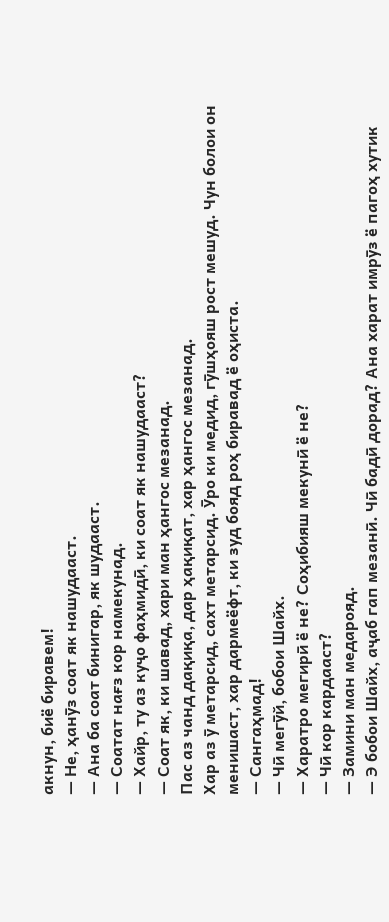акнун, биё биравем!
— Не, ҳанӯз соат як нашудааст.
— Ана ба соат бинигар, як шудааст.
— Соатат нағз кор намекунад.
— Хайр, ту аз куҷо фаҳмидӣ, ки соат як нашудааст?
— Соат як, ки шавад, хари ман ҳангос мезанад.
Пас аз чанд дақиқа, дар ҳақиқат, хар ҳангос мезанад.
Хар аз ӯ метарсид, сахт метарсид. Ӯро ки медид, гӯшҳояш рост мешуд. Чун болои он менишаст, хар дармеёфт, ки зуд бояд роҳ биравад ё оҳиста.
— Сангаҳмад!
— Чӣ мегӯй, бобои Шайх.
— Харатро мегирӣ ё не? Соҳибияш мекунӣ ё не?
— Чӣ кор кардааст?
— Замини ман медарояд.
— Э бобои Шайх, аҷаб гaп мезанӣ. Чӣ бадӣ дорад? Ана харат имрӯз ё пагоҳ хутик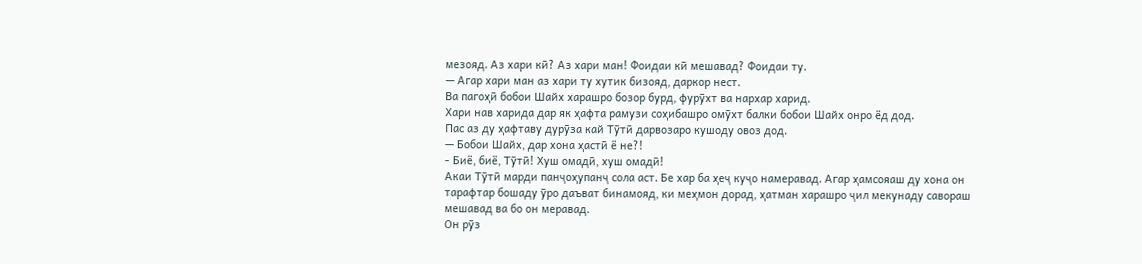мезояд. Аз хари кӣ? Аз хари ман! Фоидаи кӣ мешавад? Фоидаи ту.
— Агар хари ман аз хари ту хутик бизояд, даркор нест.
Ва пагоҳӣ бобои Шайх харашро бозор бурд, фурӯхт ва нархар харид.
Хари нав харида дар як ҳафта рамузи соҳибашро омӯхт балки бобои Шайх онро ёд дод.
Пас аз ду ҳафтаву дурӯза кай Тӯтӣ дарвозаро кушоду овоз дод.
— Бобои Шайх, дар хона ҳастӣ ё не?!
- Биё, биё, Тӯтӣ! Хуш омадӣ, хуш омадӣ!
Акаи Тӯтӣ марди панҷоҳупанҷ сола аст. Бе хар ба ҳеҷ куҷо намеравад. Агар ҳамсояаш ду хона он тарафтар бошаду ӯро даъват бинамояд, ки меҳмон дорад, ҳатман харашро ҷил мекунаду савораш мешавад ва бо он меравад.
Он рӯз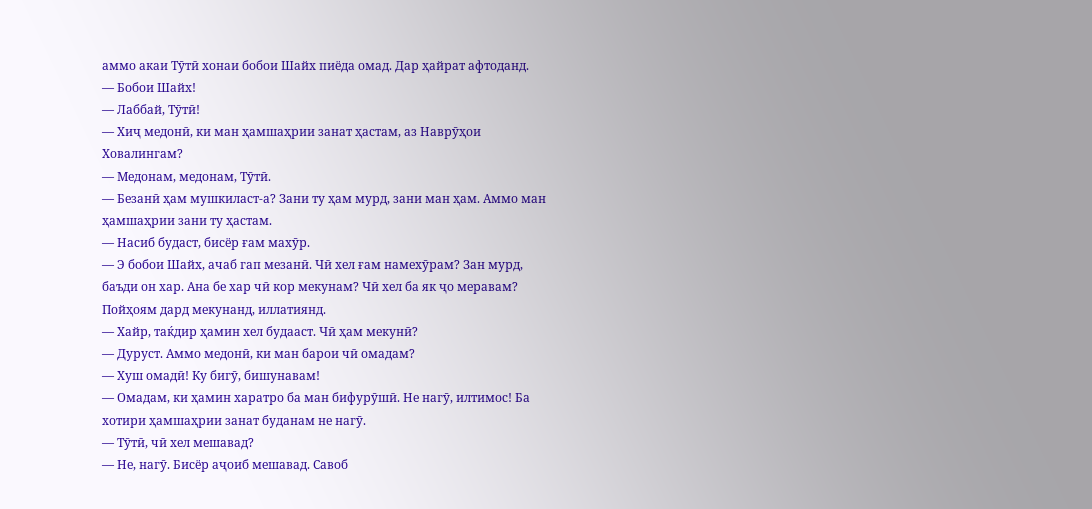аммо акаи Тӯтӣ хонаи бобои Шайх пиёда омад. Дар ҳайрат афтоданд.
— Бобои Шайх!
— Лаббай, Тӯтӣ!
— Хиҷ медонӣ, ки ман ҳамшаҳрии занат ҳастам, аз Наврӯҳои Ховалингам?
— Медонам, медонам, Тӯтӣ.
— Безанӣ ҳам мушкиласт-а? Зани ту ҳам мурд, зани ман ҳам. Аммо ман ҳамшаҳрии зани ту ҳастам.
— Насиб будаст, бисёр ғам махӯр.
— Э бобои Шайх, ачаб гап мезанӣ. Чӣ хел ғам намехӯрам? Зан мурд, баъди он хар. Ана бе хар чӣ кор мекунам? Чӣ хел ба як ҷо меравам? Пойҳоям дард мекунанд, иллатиянд.
— Хайр, таќдир ҳамин хел будааст. Чӣ ҳам мекунӣ?
— Дуруст. Аммо медонӣ, ки ман барои чӣ омадам?
— Хуш омадӣ! Ку бигӯ, бишунавам!
— Омадам, ки ҳамин харатро ба ман бифурӯшӣ. Не нагӯ, илтимос! Ба хотири ҳамшаҳрии занат буданам не нагӯ.
— Тӯтӣ, чӣ хел мешавад?
— Не, нагӯ. Бисёр аҷоиб мешавад. Савоб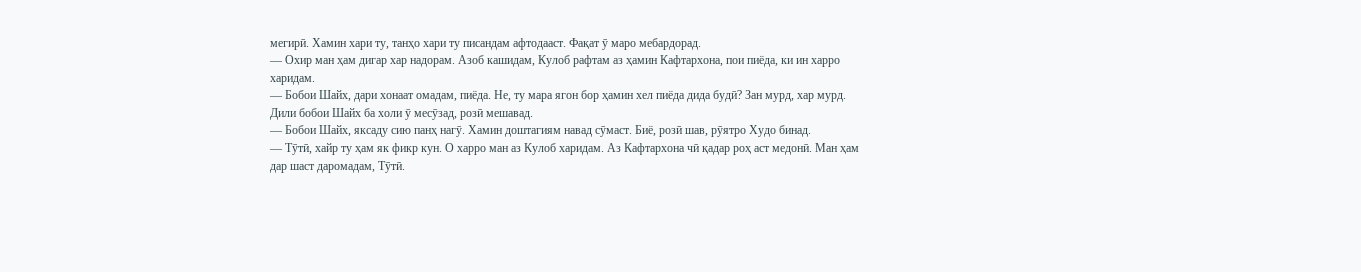мегирӣ. Хамин хари ту, танҳо хари ту писандам афтодааст. Фақат ӯ маро мебардорад.
— Охир ман ҳам дигар хар надорам. Азоб кашидам, Кулоб рафтам аз ҳамин Кафтархона, пои пиёда, ки ин харро харидам.
— Бобои Шайх, дари хонаат омадам, пиёда. Не, ту мара ягон бор ҳамин хел пиёда дида будӣ? Зан мурд, хар мурд.
Дили бобои Шайх ба холи ӯ месӯзад, розӣ мешавад.
— Бобои Шайх, яксаду сию панҳ нагӯ. Хамин доштагиям навад сӯмаст. Биё, розӣ шав, рӯятро Худо бинад.
— Тӯтӣ, хайр ту ҳам як фикр кун. О харро ман аз Кулоб харидам. Аз Кафтархона чӣ қадар роҳ аст медонӣ. Ман ҳам дар шаст даромадам, Тӯтӣ.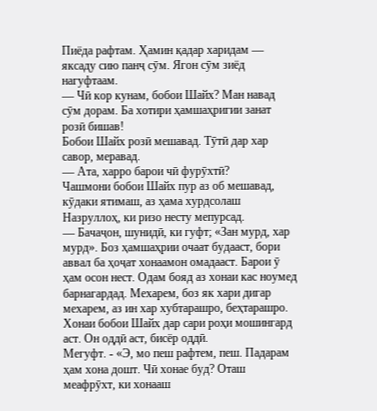Пиёда рафтам. Ҳамин қадар харидам — яксаду сию панҷ сӯм. Ягон сӯм зиёд нагуфтаам.
— Чӣ кор кунам, бобои Шайх? Ман навад сӯм дорам. Ба хотири ҳамшаҳригии занат розӣ бишав!
Бобои Шайх розӣ мешавад. Тӯтӣ дар хар савор, меравад.
— Ата, харро барои чӣ фурӯхтӣ?
Чашмони бобои Шайх пур аз об мешавад, кӯдаки ятимаш, аз ҳама хурдсолаш Назруллоҳ, ки ризо несту мепурсад.
— Бачаҷон, шунидӣ, ки гуфт; «Зан мурд, хар мурд». Боз ҳамшаҳрии очаат будааст, бори аввал ба ҳоҷат хонаамон омадааст. Барои ӯ ҳам осон нест. Одам бояд аз хонаи кас ноумед барнагардад. Мехарем, боз як хари дигар мехарем, аз ин хар хубтарашро, беҳтарашро.
Хонаи бобои Шайх дар сари роҳи мошингард аст. Он оддӣ аст, бисёр оддӣ.
Мегуфт. - «Э, мо пеш рафтем, пеш. Падарам ҳам хона дошт. Чӣ хонае буд? Оташ меафрӯхт, ки хонааш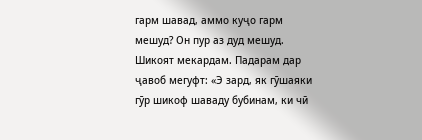гарм шавад, аммо куҷо гарм мешуд? Он пур аз дуд мешуд. Шикоят мекардам. Падарам дар ҷавоб мегуфт: «Э зард, як гӯшаяки гӯр шикоф шаваду бубинам, ки чӣ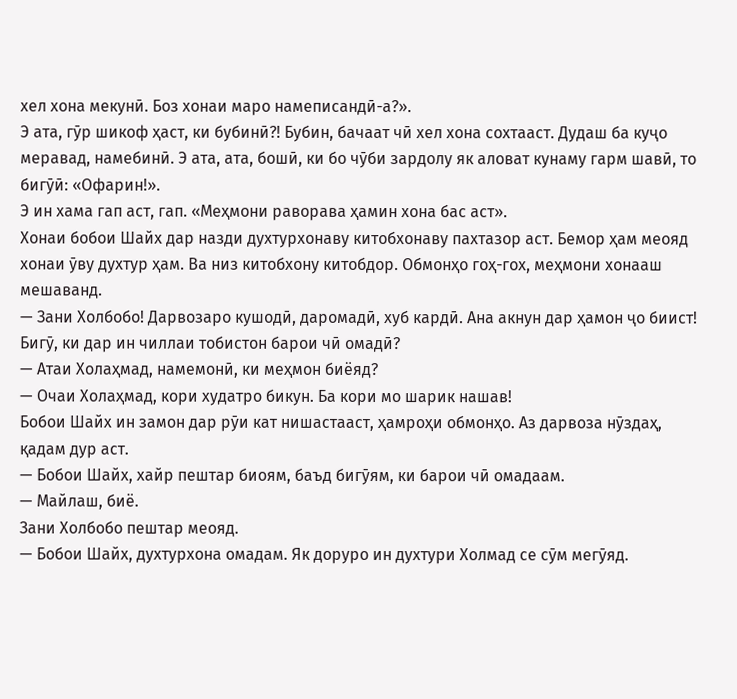хел хона мекунӣ. Боз хонаи маро намеписандӣ-а?».
Э ата, гӯр шикоф ҳаст, ки бубинӣ?! Бубин, бачаат чӣ хел хона сохтааст. Дудаш ба куҷо меравад, намебинӣ. Э ата, ата, бошӣ, ки бо чӯби зардолу як аловат кунаму гарм шавӣ, то бигӯӣ: «Офарин!».
Э ин хама гап аст, гап. «Меҳмони раворава ҳамин хона бас аст».
Хонаи бобои Шайх дар назди духтурхонаву китобхонаву пахтазор аст. Бемор ҳам меояд хонаи ӯву духтур ҳам. Ва низ китобхону китобдор. Обмонҳо гоҳ-гох, меҳмони хонааш мешаванд.
— Зани Холбобо! Дарвозаро кушодӣ, даромадӣ, хуб кардӣ. Ана акнун дар ҳамон ҷо биист! Бигӯ, ки дар ин чиллаи тобистон барои чӣ омадӣ?
— Атаи Холаҳмад, намемонӣ, ки меҳмон биёяд?
— Очаи Холаҳмад, кори худатро бикун. Ба кори мо шарик нашав!
Бобои Шайх ин замон дар рӯи кат нишастааст, ҳамроҳи обмонҳо. Аз дарвоза нӯздаҳ, қадам дур аст.
— Бобои Шайх, хайр пештар биоям, баъд бигӯям, ки барои чӣ омадаам.
— Майлаш, биё.
Зани Холбобо пештар меояд.
— Бобои Шайх, духтурхона омадам. Як доруро ин духтури Холмад се сӯм мегӯяд.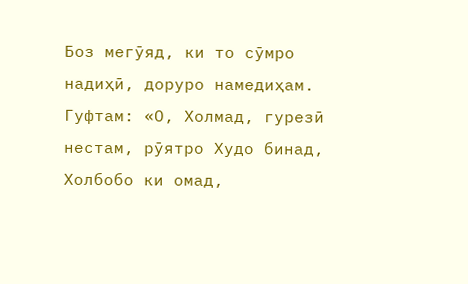Боз мегӯяд, ки то сӯмро надиҳӣ, доруро намедиҳам. Гуфтам: «О, Холмад, гурезӣ нестам, рӯятро Худо бинад, Холбобо ки омад,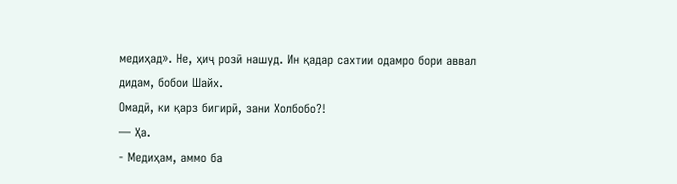медиҳад». Не, ҳиҷ розӣ нашуд. Ин қадар сахтии одамро бори аввал дидам, бобои Шайх.
Омадӣ, ки қарз бигирӣ, зани Холбобо?!
— Ҳа.
- Медиҳам, аммо ба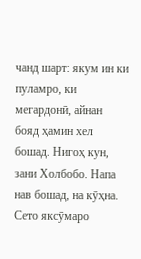чанд шарт: якум ин ки пуламро, ки мегардонӣ, айнан бояд ҳамин хел бошад. Нигоҳ кун, зани Холбобо. Напа нав бошад, на кӯҳна. Сето яксӯмаро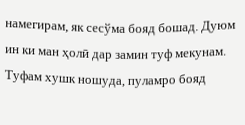намегирам, як сесўма бояд бошад. Дуюм ин ки ман ҳолӣ дар замин туф мекунам. Туфам хушк ношуда, пуламро бояд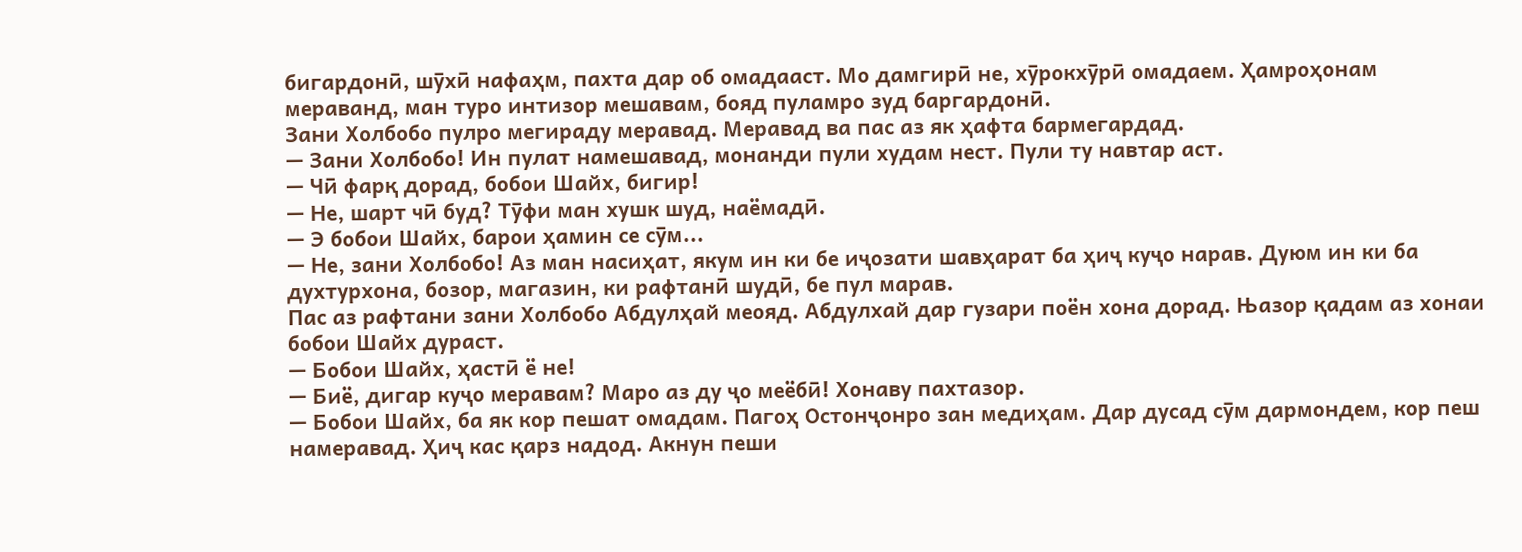бигардонӣ, шӯхӣ нафаҳм, пахта дар об омадааст. Мо дамгирӣ не, хӯрокхӯрӣ омадаем. Ҳамроҳонам мераванд, ман туро интизор мешавам, бояд пуламро зуд баргардонӣ.
Зани Холбобо пулро мегираду меравад. Меравад ва пас аз як ҳафта бармегардад.
— Зани Холбобо! Ин пулат намешавад, монанди пули худам нест. Пули ту навтар аст.
— Чӣ фарқ дорад, бобои Шайх, бигир!
— Не, шарт чӣ буд? Тӯфи ман хушк шуд, наёмадӣ.
— Э бобои Шайх, барои ҳамин се сӯм...
— Не, зани Холбобо! Аз ман насиҳат, якум ин ки бе иҷозати шавҳарат ба ҳиҷ куҷо нарав. Дуюм ин ки ба духтурхона, бозор, магазин, ки рафтанӣ шудӣ, бе пул марав.
Пас аз рафтани зани Холбобо Абдулҳай меояд. Абдулхай дар гузари поён хона дорад. Њазор қадам аз хонаи бобои Шайх дураст.
— Бобои Шайх, ҳастӣ ё не!
— Биё, дигар куҷо меравам? Маро аз ду ҷо меёбӣ! Хонаву пахтазор.
— Бобои Шайх, ба як кор пешат омадам. Пагоҳ Остонҷонро зан медиҳам. Дар дусад сӯм дармондем, кор пеш намеравад. Ҳиҷ кас қарз надод. Акнун пеши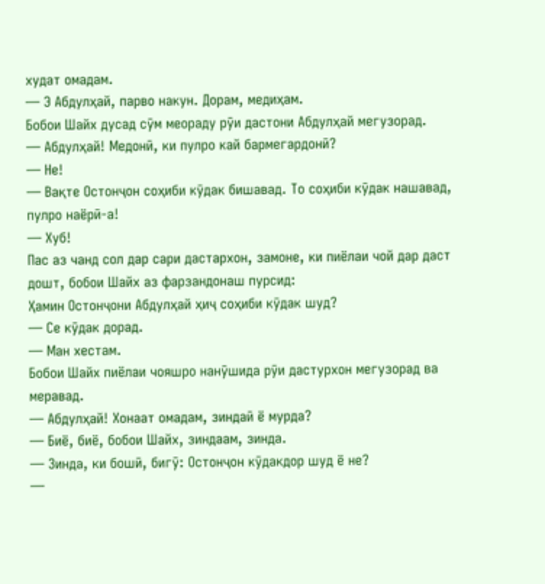худат омадам.
— Э Абдулҳай, парво накун. Дорам, медиҳам.
Бобои Шайх дусад сӯм меораду рӯи дастони Абдулҳай мегузорад.
— Абдулҳай! Медонӣ, ки пулро кай бармегардонӣ?
— Не!
— Вақте Остонҷон соҳиби кӯдак бишавад. То соҳиби кӯдак нашавад, пулро наёрӣ-а!
— Хуб!
Пас аз чанд сол дар сари дастархон, замоне, ки пиёлаи чой дар даст дошт, бобои Шайх аз фарзандонаш пурсид:
Ҳамин Остонҷони Абдулҳай ҳиҷ соҳиби кӯдак шуд?
— Се кӯдак дорад.
— Ман хестам.
Бобои Шайх пиёлаи чояшро нанӯшида рӯи дастурхон мегузорад ва меравад.
— Абдулҳай! Хонаат омадам, зиндаӣ ё мурда?
— Биё, биё, бобои Шайх, зиндаам, зинда.
— Зинда, ки бошӣ, бигӯ: Остонҷон кӯдакдор шуд ё не?
—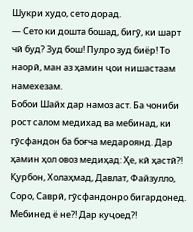Шукри худо, сето дорад.
— Сето ки дошта бошад, бигӯ, ки шарт чӣ буд? Зуд бош! Пулро зуд биёр! То наорӣ, ман аз ҳамин ҷои нишастаам намехезам.
Бобои Шайх дар намоз аст. Ба чониби рост салом медихад ва мебинад, ки гӯсфандон ба боғча медароянд. Дар ҳамин ҳол овоз медиҳад: Ҳе, кӣ ҳастӣ?! Қурбон, Холаҳмад, Давлат, Файзулло, Соро, Саврӣ, гӯсфандонро бигардонед. Мебинед ё не?! Дар куҷоед?!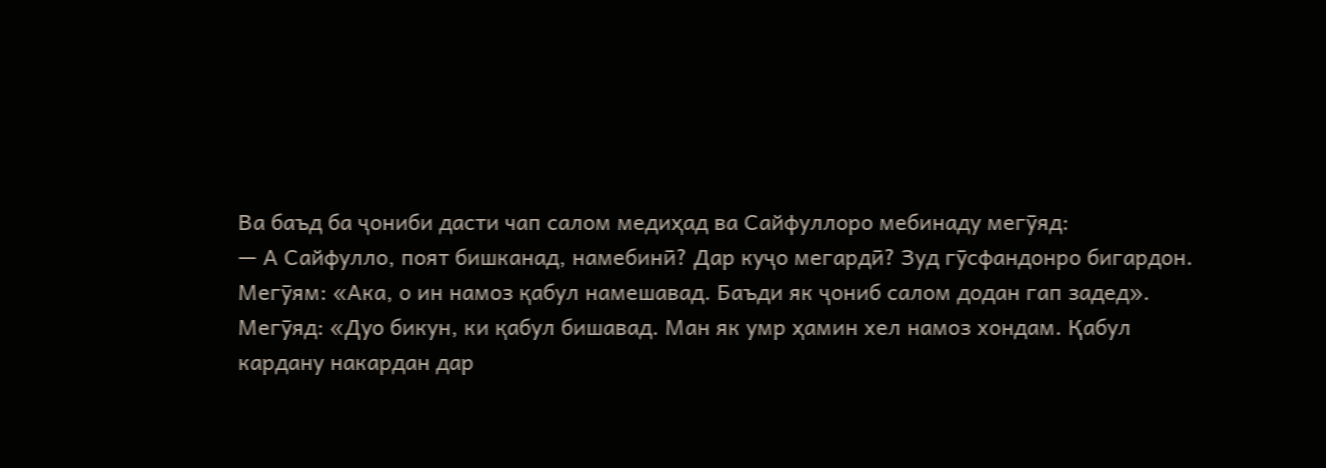Ва баъд ба ҷониби дасти чап салом медиҳад ва Сайфуллоро мебинаду мегӯяд:
— А Сайфулло, поят бишканад, намебинӣ? Дар куҷо мегардӣ? Зуд гӯсфандонро бигардон.
Мегӯям: «Ака, о ин намоз қабул намешавад. Баъди як ҷониб салом додан гап задед».
Мегӯяд: «Дуо бикун, ки қабул бишавад. Ман як умр ҳамин хел намоз хондам. Қабул кардану накардан дар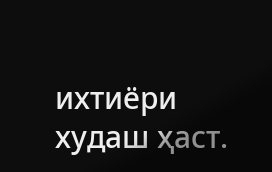ихтиёри худаш ҳаст.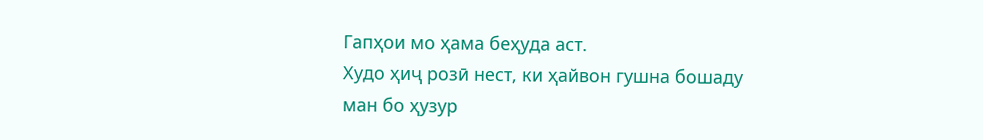Гапҳои мо ҳама беҳуда аст.
Худо ҳиҷ розӣ нест, ки ҳайвон гушна бошаду ман бо ҳузур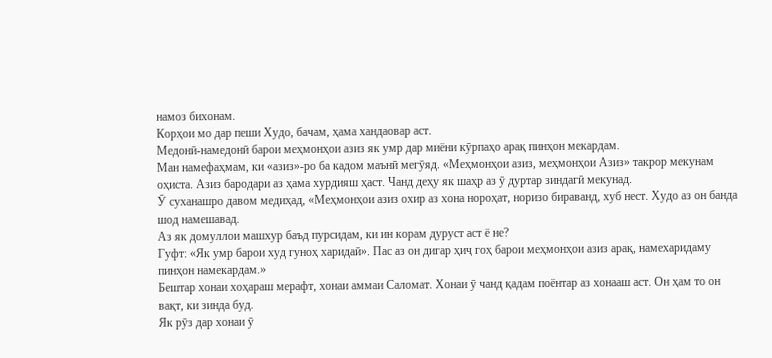намоз бихонам.
Корҳои мо дар пеши Худо, бачам, ҳама хандаовар аст.
Медонӣ-намедонӣ барои меҳмонҳои азиз як умр дар миёни кӯрпаҳо арақ пинҳон мекардам.
Ман намефаҳмам, ки «азиз»-ро ба кадом маънӣ мегӯяд. «Меҳмонҳои азиз, меҳмонҳои Азиз» такрор мекунам оҳиста. Азиз бародари аз ҳама хурдияш ҳаст. Чанд деҳу як шаҳр аз ӯ дуртар зиндагӣ мекунад.
Ӯ суханашро давом медиҳад, «Меҳмонҳои азиз охир аз хона нороҳат, норизо бираванд, хуб нест. Худо аз он банда шод намешавад.
Аз як домуллои машхур баъд пурсидам, ки ин корам дуруст аст ё не?
Гуфт: «Як умр барои худ гуноҳ харидаӣ». Пас аз он дигар ҳиҷ гоҳ барои меҳмонҳои азиз арақ, намехаридаму пинҳон намекардам.»
Бештар хонаи хоҳараш мерафт, хонаи аммаи Саломат. Хонаи ӯ чанд қадам поёнтар аз хонааш аст. Он ҳам то он вақт, ки зинда буд.
Як рӯз дар хонаи ӯ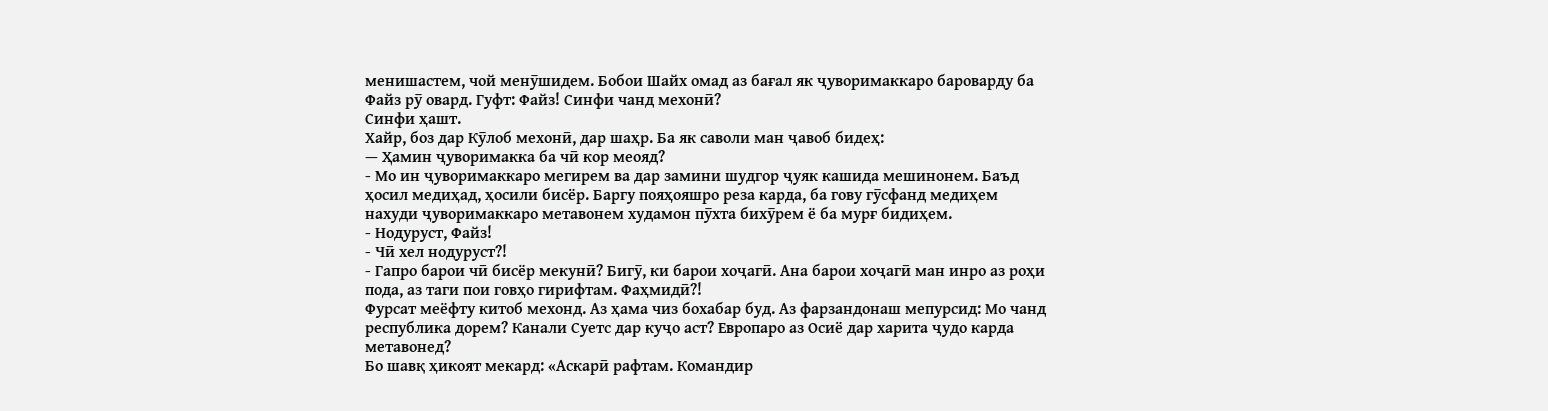менишастем, чой менӯшидем. Бобои Шайх омад аз бағал як ҷуворимаккаро бароварду ба Файз рӯ овард. Гуфт: Файз! Синфи чанд мехонӣ?
Синфи ҳашт.
Хайр, боз дар Кӯлоб мехонӣ, дар шаҳр. Ба як саволи ман ҷавоб бидеҳ:
— Ҳамин ҷуворимакка ба чӣ кор меояд?
- Мо ин ҷуворимаккаро мегирем ва дар замини шудгор ҷуяк кашида мешинонем. Баъд ҳосил медиҳад, ҳосили бисёр. Баргу пояҳояшро реза карда, ба гову гӯсфанд медиҳем нахуди ҷуворимаккаро метавонем худамон пӯхта бихӯрем ё ба мурғ бидиҳем.
- Нодуруст, Файз!
- Чӣ хел нодуруст?!
- Гапро барои чӣ бисёр мекунӣ? Бигӯ, ки барои хоҷагӣ. Ана барои хоҷагӣ ман инро аз роҳи пода, аз таги пои говҳо гирифтам. Фаҳмидӣ?!
Фурсат меёфту китоб мехонд. Аз ҳама чиз бохабар буд. Аз фарзандонаш мепурсид: Мо чанд республика дорем? Канали Суетс дар куҷо аст? Европаро аз Осиё дар харита ҷудо карда метавонед?
Бо шавқ ҳикоят мекард: «Аскарӣ рафтам. Командир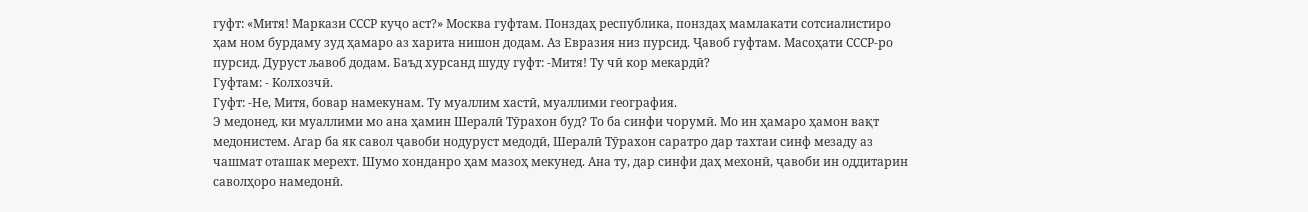гуфт: «Митя! Маркази СССР куҷо аст?» Москва гуфтам. Понздаҳ республика, понздаҳ мамлакати сотсиалистиро ҳам ном бурдаму зуд ҳамаро аз харита нишон додам. Аз Евразия низ пурсид. Ҷавоб гуфтам. Масоҳати СССР-ро пурсид. Дуруст љавоб додам. Баъд хурсанд шуду гуфт: -Митя! Ту чӣ кор мекардӣ?
Гуфтам: - Колхозчӣ.
Гуфт: -Не, Митя, бовар намекунам. Ту муаллим хастӣ, муаллими география.
Э медонед, ки муаллими мо ана ҳамин Шералӣ Тӯрахон буд? То ба синфи чорумӣ. Мо ин ҳамаро ҳамон вақт медонистем. Агар ба як савол ҷавоби нодуруст медодӣ, Шералӣ Тӯрахон саратро дар тахтаи синф мезаду аз чашмат оташак мерехт. Шумо хонданро ҳам мазоҳ мекунед. Ана ту, дар синфи даҳ мехонӣ, ҷавоби ин оддитарин саволҳоро намедонӣ.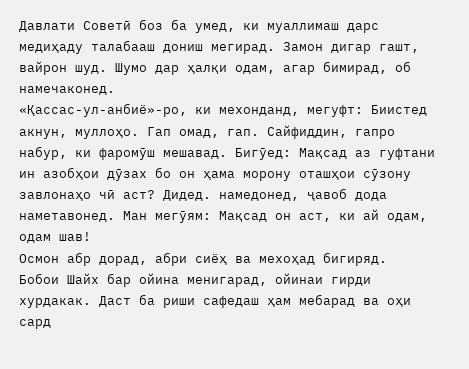Давлати Советӣ боз ба умед, ки муаллимаш дарс медиҳаду талабааш дониш мегирад. Замон дигар гашт, вайрон шуд. Шумо дар ҳалқи одам, агар бимирад, об намечаконед.
«Қассас-ул-анбиё»-ро, ки мехонданд, мегуфт: Биистед акнун, муллоҳо. Гап омад, гап. Сайфиддин, гапро набур, ки фаромӯш мешавад. Бигӯед: Мақсад аз гуфтани ин азобҳои дӯзах бо он ҳама морону оташҳои сӯзону завлонаҳо чӣ аст? Дидед. намедонед, ҷавоб дода наметавонед. Ман мегӯям: Мақсад он аст, ки ай одам, одам шав!
Осмон абр дорад, абри сиёҳ ва мехоҳад бигиряд.
Бобои Шайх бар ойина менигарад, ойинаи гирди хурдакак. Даст ба риши сафедаш ҳам мебарад ва оҳи сард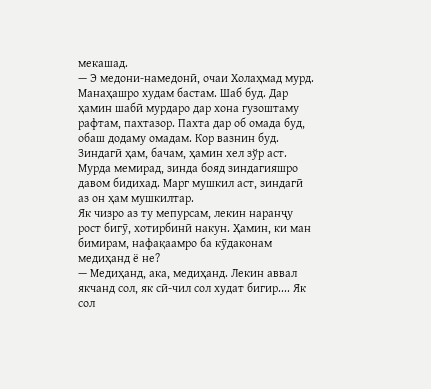мекашад.
— Э медони-намедонӣ, очаи Холаҳмад мурд. Манаҳашро худам бастам. Шаб буд. Дар ҳамин шабӣ мурдаро дар хона гузоштаму рафтам, пахтазор. Пахта дар об омада буд, обаш додаму омадам. Кор вазнин буд. Зиндагӣ ҳам, бачам, ҳамин хел зўр аст. Мурда мемирад, зинда бояд зиндагияшро давом бидихад. Марг мушкил аст, зиндагӣ аз он ҳам мушкилтар.
Як чизро аз ту мепурсам, лекин наранҷу рост бигӯ, хотирбинӣ накун. Ҳамин, ки ман бимирам, нафақаамро ба кӯдаконам медиҳанд ё не?
— Медиҳанд, ака, медиҳанд. Лекин аввал якчанд сол, як сӣ-чил сол худат бигир.... Як сол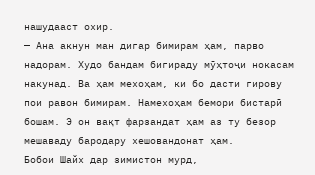нашудааст охир.
— Ана акнун ман дигар бимирам ҳам, парво надорам. Худо бандам бигираду мӯҳтоҷи нокасам накунад. Ва ҳам мехоҳам, ки бо дасти гирову пои равон бимирам. Намехоҳам бемори бистарӣ бошам. Э он вақт фарзандат ҳам аз ту безор мешаваду бародару хешовандонат ҳам.
Бобои Шайх дар зимистон мурд,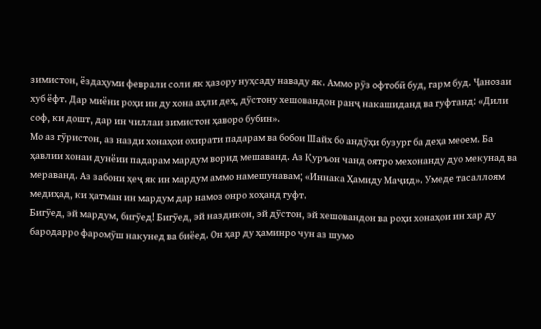зимистон, ёздаҳуми феврали соли як ҳазору нуҳсаду наваду як. Аммо рӯз офтобӣ буд, гарм буд. Ҷанозаи хуб ёфт. Дар миёни роҳи ин ду хона аҳли деҳ, дӯстону хешовандон ранҷ накашиданд ва гуфтанд: «Дили соф, ки дошт, дар ин чиллаи зимистон ҳаворо бубин».
Мо аз гӯристон, аз назди хонаҳои охирати падарам ва бобои Шайх бо андӯҳи бузург ба деҳа меоем. Ба ҳавлии хонаи дунёии падарам мардум ворид мешаванд. Аз Қуръон чанд оятро мехонанду дуо мекунад ва мераванд. Аз забони ҳеҷ як ин мардум аммо намешунавам; «Иннака Ҳамиду Маҷид». Умеде тасаллоям медиҳад, ки ҳатман ин мардум дар намоз онро хоҳанд гуфт.
Бигӯед, эй мардум, бигӯед! Бигӯед, эй наздикон, эй дӯстон, эй хешовандон ва роҳи хонаҳои ин хар ду бародарро фаромӯш накунед ва биёед. Он ҳар ду ҳаминро чун аз шумо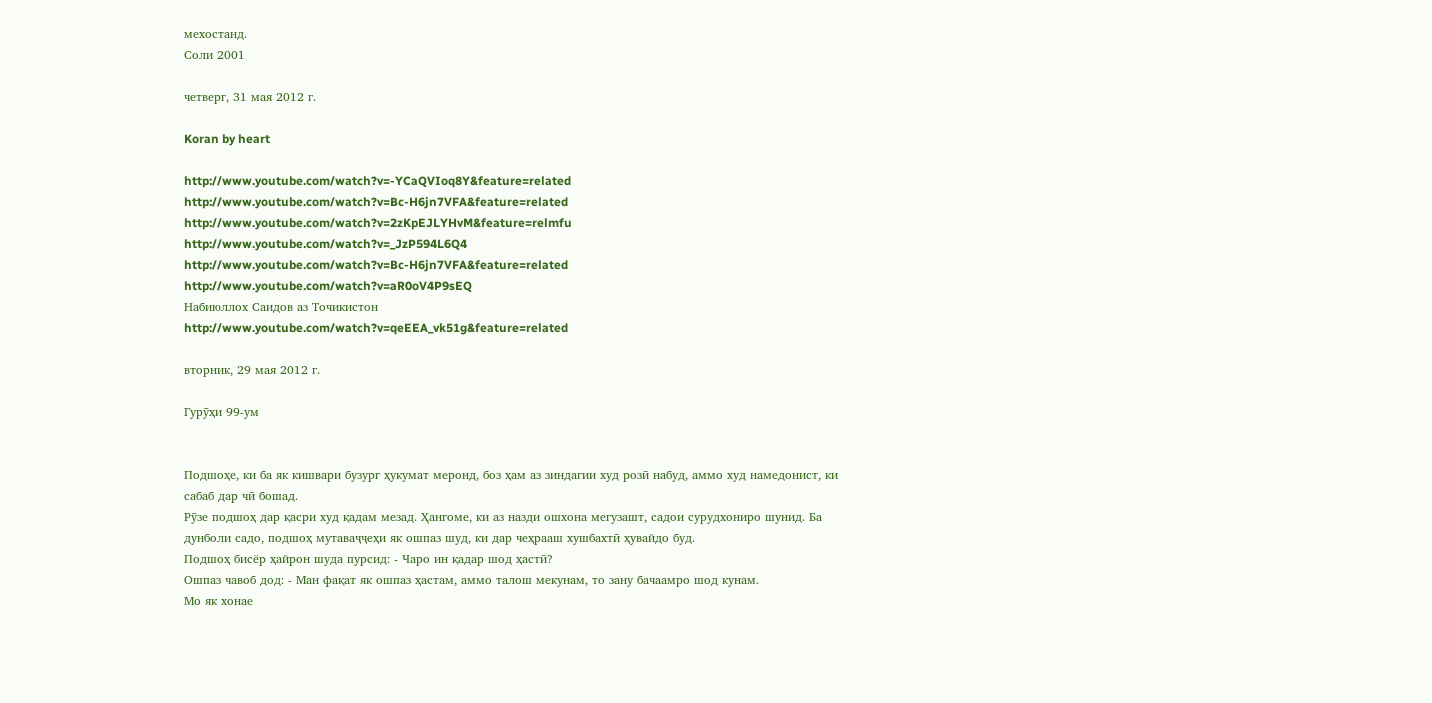мехостанд.
Соли 2001

четверг, 31 мая 2012 г.

Koran by heart

http://www.youtube.com/watch?v=-YCaQVIoq8Y&feature=related
http://www.youtube.com/watch?v=Bc-H6jn7VFA&feature=related
http://www.youtube.com/watch?v=2zKpEJLYHvM&feature=relmfu
http://www.youtube.com/watch?v=_JzP594L6Q4
http://www.youtube.com/watch?v=Bc-H6jn7VFA&feature=related
http://www.youtube.com/watch?v=aR0oV4P9sEQ
Набиюллох Саидов аз Точикистон
http://www.youtube.com/watch?v=qeEEA_vk51g&feature=related

вторник, 29 мая 2012 г.

Гурӯҳи 99-ум


Подшоҳе, ки ба як кишвари бузург ҳукумат меронд, боз ҳам аз зиндагии худ розӣ набуд, аммо худ намедонист, ки сабаб дар чӣ бошад.
Рӯзе подшоҳ дар қасри худ қадам мезад. Ҳангоме, ки аз назди ошхона мегузашт, садои сурудхониро шунид. Ба дунболи садо, подшоҳ мутаваҷҷеҳи як ошпаз шуд, ки дар чеҳрааш хушбахтӣ ҳувайдо буд.
Подшоҳ бисёр ҳайрон шуда пурсид: - Чаро ин қадар шод ҳастӣ?
Ошпаз чавоб дод: - Ман фақат як ошпаз ҳастам, аммо талош мекунам, то зану бачаамро шод кунам.
Мо як хонае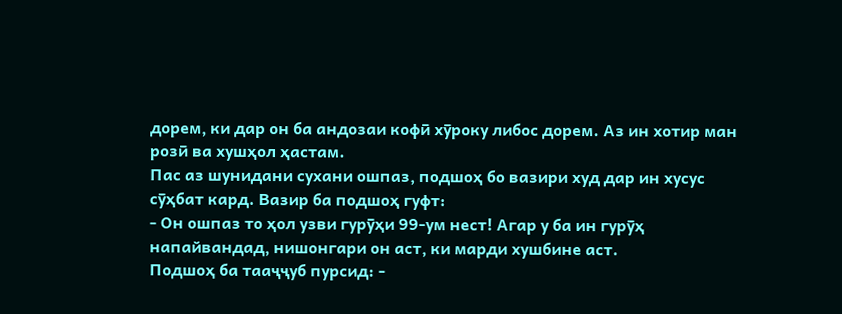дорем, ки дар он ба андозаи кофӣ хӯроку либос дорем. Аз ин хотир ман розӣ ва хушҳол ҳастам.
Пас аз шунидани сухани ошпаз, подшоҳ бо вазири худ дар ин хусус сӯҳбат кард. Вазир ба подшоҳ гуфт:
- Он ошпаз то ҳол узви гурӯҳи 99-ум нест! Агар у ба ин гурӯҳ напайвандад, нишонгари он аст, ки марди хушбине аст.
Подшоҳ ба тааҷҷуб пурсид: -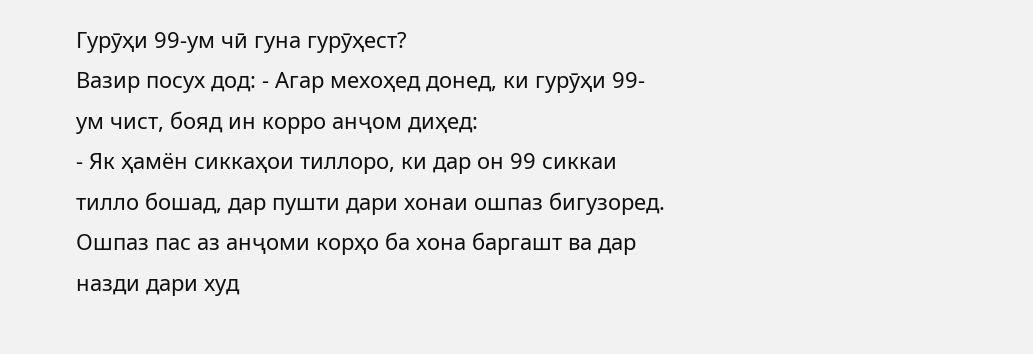Гурӯҳи 99-ум чӣ гуна гурӯҳест?
Вазир посух дод: - Агар мехоҳед донед, ки гурӯҳи 99-ум чист, бояд ин корро анҷом диҳед:
- Як ҳамён сиккаҳои тиллоро, ки дар он 99 сиккаи тилло бошад, дар пушти дари хонаи ошпаз бигузоред.
Ошпаз пас аз анҷоми корҳо ба хона баргашт ва дар назди дари худ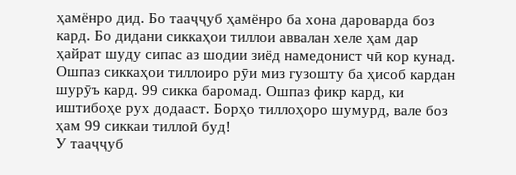ҳамёнро дид. Бо тааҷҷуб ҳамёнро ба хона дароварда боз кард. Бо дидани сиккаҳои тиллои аввалан хеле ҳам дар ҳайрат шуду сипас аз шодии зиёд намедонист чӣ кор кунад. Ошпаз сиккаҳои тиллоиро рӯи миз гузошту ба ҳисоб кардан шурӯъ кард. 99 сикка баромад. Ошпаз фикр кард, ки иштибоҳе рух додааст. Борҳо тиллоҳоро шумурд, вале боз ҳам 99 сиккаи тиллоӣ буд!
У тааҷҷуб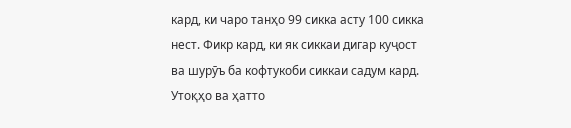кард, ки чаро танҳо 99 сикка асту 100 сикка нест. Фикр кард, ки як сиккаи дигар куҷост ва шурӯъ ба кофтукоби сиккаи садум кард. Утоқҳо ва ҳатто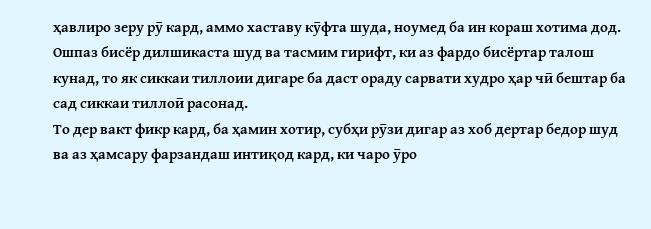ҳавлиро зеру рӯ кард, аммо хаставу кӯфта шуда, ноумед ба ин кораш хотима дод.
Ошпаз бисёр дилшикаста шуд ва тасмим гирифт, ки аз фардо бисёртар талош кунад, то як сиккаи тиллоии дигаре ба даст ораду сарвати худро ҳар чӣ бештар ба сад сиккаи тиллоӣ расонад.
То дер вакт фикр кард, ба ҳамин хотир, субҳи рӯзи дигар аз хоб дертар бедор шуд ва аз ҳамсару фарзандаш интиқод кард, ки чаро ӯро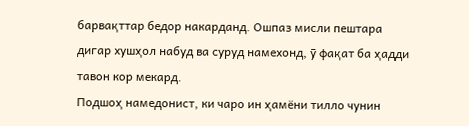барвақттар бедор накарданд. Ошпаз мисли пештара дигар хушҳол набуд ва суруд намехонд, ӯ фақат ба ҳадди тавон кор мекард.
Подшоҳ намедонист, ки чаро ин ҳамёни тилло чунин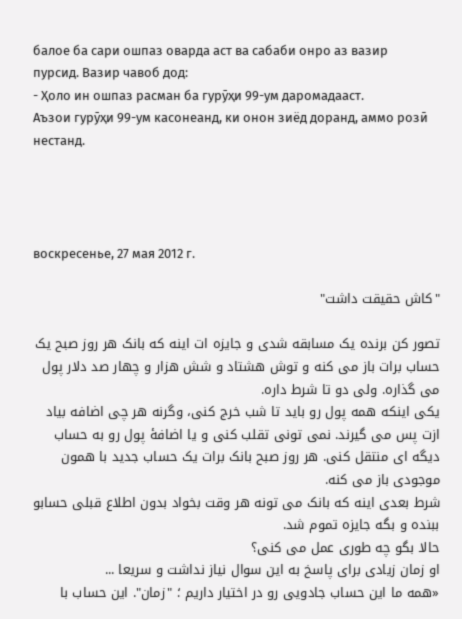балое ба сари ошпаз оварда аст ва сабаби онро аз вазир пурсид. Вазир чавоб дод:
- Ҳоло ин ошпаз расман ба гурӯҳи 99-ум даромадааст.
Аъзои гурӯҳи 99-ум касонеанд, ки онон зиёд доранд, аммо розӣ нестанд.




воскресенье, 27 мая 2012 г.

"کاش حقیقت داشت"

تصور کن برنده یک مسابقه شدی و جایزه ات اینه که بانک هر روز صبح یک حساب برات باز می کنه و توش هشتاد و شش هزار و چهار صد دلار پول می گذاره. ولی دو تا شرط داره.
یکی اینکه همه پول رو باید تا شب خرج کنی، وگرنه هر چی اضافه بیاد ازت پس می گیرند. نمی تونی تقلب کنی و یا اضافهٔ پول رو به حساب دیگه ای منتقل کنی. هر روز صبح بانک برات یک حساب جدید با همون موجودی باز می کنه.
شرط بعدی اینه که بانک می تونه هر وقت بخواد بدون اطلاع قبلی حسابو ببنده و بگه جایزه تموم شد.
حالا بگو چه طوری عمل می کنی؟
او زمان زیادی برای پاسخ به این سوال نیاز نداشت و سریعا ...
«همه ما این حساب جادویی رو در اختیار داریم ؛ "زمان". این حساب با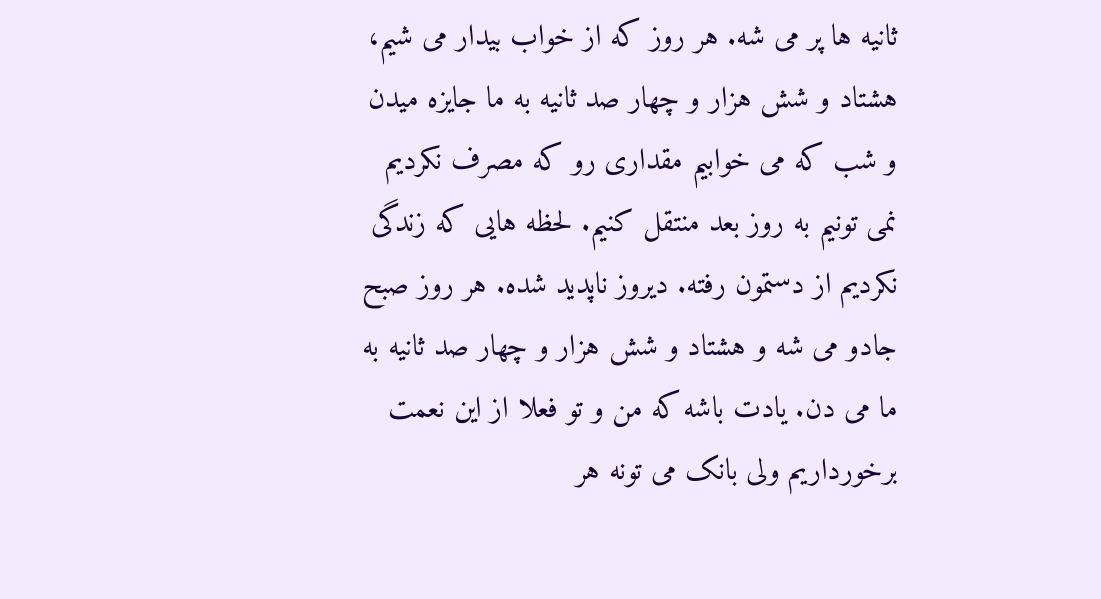ثانیه ها پر می شه. هر روز که از خواب بیدار می شیم، هشتاد و شش هزار و چهار صد ثانیه به ما جایزه میدن و شب که می خوابیم مقداری رو که مصرف نکردیم نمی تونیم به روز بعد منتقل کنیم. لحظه هایی که زندگی نکردیم از دستمون رفته. دیروز ناپدید شده. هر روز صبح جادو می شه و هشتاد و شش هزار و چهار صد ثانیه به ما می دن. یادت باشه که من و تو فعلا از این نعمت برخورداریم ولی بانک می تونه هر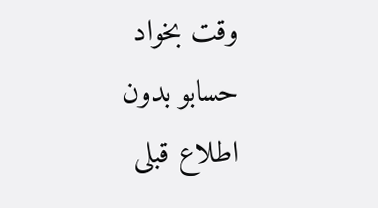وقت بخواد حسابو بدون اطلاع قبلی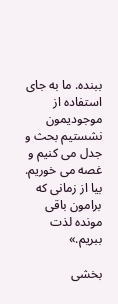ببنده. ما به جای استفاده از موجودیمون نشستیم بحث و جدل می کنیم و غصه می خوریم. بیا از زمانی که برامون باقی مونده لذت ببریم.»

بخشی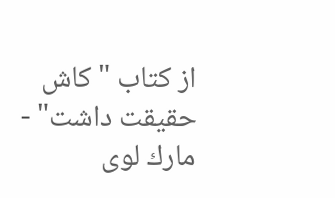از كتاب "کاش حقیقت داشت" - مارك لوی